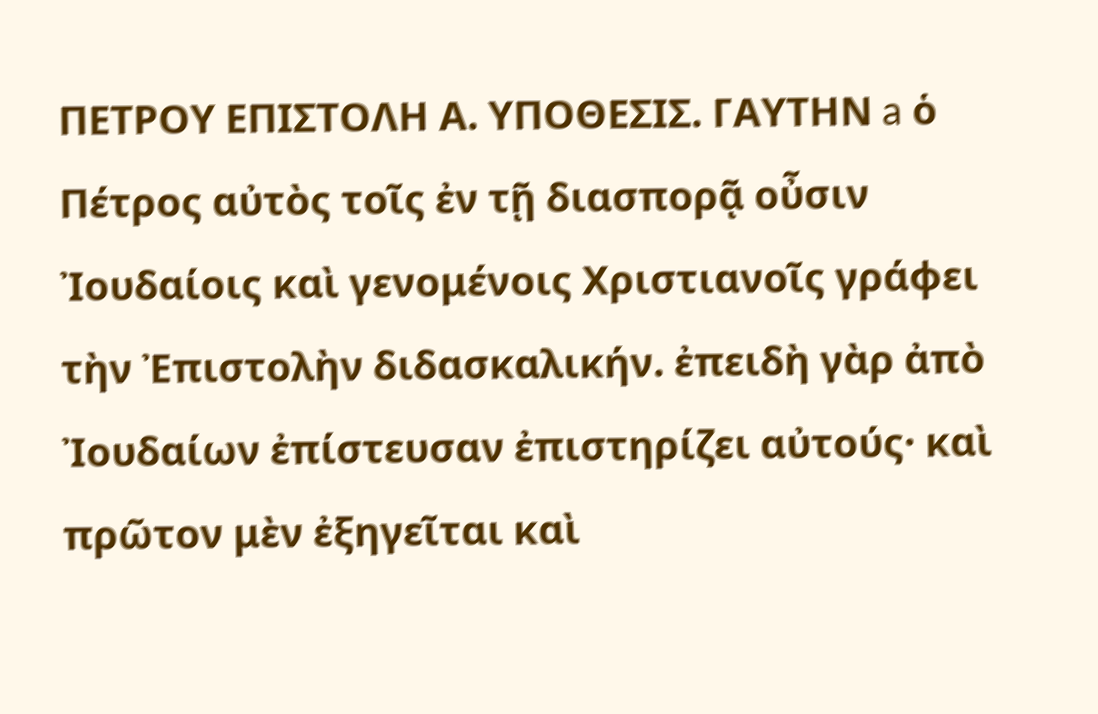ΠΕΤΡΟΥ ΕΠΙΣΤΟΛΗ Α. ΥΠΟΘΕΣΙΣ. ΓΑΥΤΗΝ a ὁ Πέτρος αὐτὸς τοῖς ἐν τῇ διασπορᾷ οὖσιν Ἰουδαίοις καὶ γενομένοις Χριστιανοῖς γράφει τὴν Ἐπιστολὴν διδασκαλικήν. ἐπειδὴ γὰρ ἀπὸ Ἰουδαίων ἐπίστευσαν ἐπιστηρίζει αὐτούς· καὶ πρῶτον μὲν ἐξηγεῖται καὶ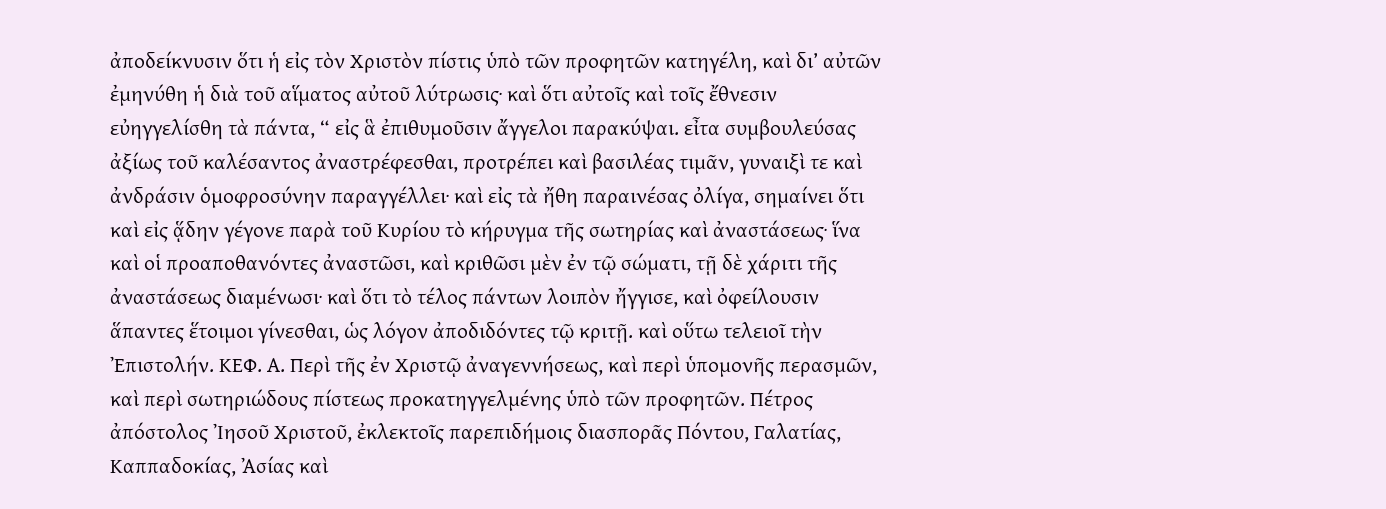ἀποδείκνυσιν ὅτι ἡ εἰς τὸν Χριστὸν πίστις ὑπὸ τῶν προφητῶν κατηγέλη, καὶ δι’ αὐτῶν ἐμηνύθη ἡ διὰ τοῦ αἵματος αὐτοῦ λύτρωσις· καὶ ὅτι αὐτοῖς καὶ τοῖς ἔθνεσιν εὐηγγελίσθη τὰ πάντα, “ εἰς ἃ ἐπιθυμοῦσιν ἄγγελοι παρακύψαι. εἶτα συμβουλεύσας ἀξίως τοῦ καλέσαντος ἀναστρέφεσθαι, προτρέπει καὶ βασιλέας τιμᾶν, γυναιξὶ τε καὶ ἀνδράσιν ὁμοφροσύνην παραγγέλλει· καὶ εἰς τὰ ἤθη παραινέσας ὀλίγα, σημαίνει ὅτι καὶ εἰς ᾅδην γέγονε παρὰ τοῦ Κυρίου τὸ κήρυγμα τῆς σωτηρίας καὶ ἀναστάσεως· ἵνα καὶ οἱ προαποθανόντες ἀναστῶσι, καὶ κριθῶσι μὲν ἐν τῷ σώματι, τῇ δὲ χάριτι τῆς ἀναστάσεως διαμένωσι· καὶ ὅτι τὸ τέλος πάντων λοιπὸν ἤγγισε, καὶ ὀφείλουσιν ἅπαντες ἕτοιμοι γίνεσθαι, ὡς λόγον ἀποδιδόντες τῷ κριτῇ. καὶ οὕτω τελειοῖ τὴν Ἐπιστολήν. ΚΕΦ. Α. Περὶ τῆς ἐν Χριστῷ ἀναγεννήσεως, καὶ περὶ ὑπομονῆς περασμῶν, καὶ περὶ σωτηριώδους πίστεως προκατηγγελμένης ὑπὸ τῶν προφητῶν. Πέτρος ἀπόστολος Ἰησοῦ Χριστοῦ, ἐκλεκτοῖς παρεπιδήμοις διασπορᾶς Πόντου, Γαλατίας, Καππαδοκίας, Ἀσίας καὶ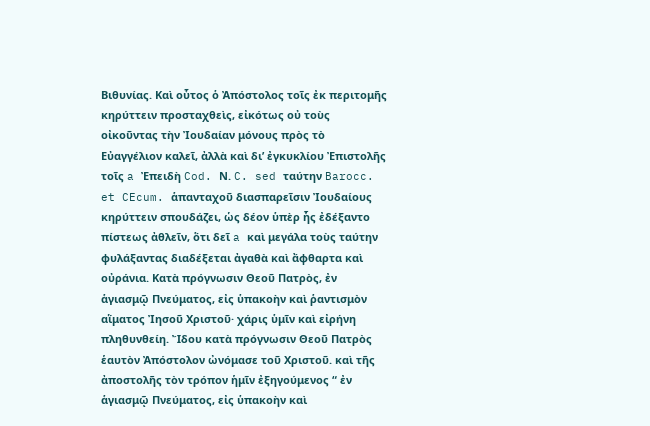Βιθυνίας. Καὶ οὗτος ὁ Ἀπόστολος τοῖς ἐκ περιτομῆς κηρύττειν προσταχθεὶς, εἰκότως οὐ τοὺς οἰκοῦντας τὴν Ἰουδαίαν μόνους πρὸς τὸ Εὐαγγέλιον καλεῖ, ἀλλὰ καὶ δι’ ἐγκυκλίου Ἐπιστολῆς τοῖς a Ἐπειδὴ Cod. Ν. C. sed ταύτην Barocc. et CEcum. ἁπανταχοῦ διασπαρεῖσιν Ἰουδαίους κηρύττειν σπουδάζει, ὡς δέον ὑπὲρ ἧς ἐδέξαντο πίστεως ἀθλεῖν, ὅτι δεῖ a καὶ μεγάλα τοὺς ταύτην φυλάξαντας διαδέξεται ἀγαθὰ καὶ ἄφθαρτα καὶ οὐράνια. Κατὰ πρόγνωσιν Θεοῦ Πατρὸς, ἐν ἁγιασμῷ Πνεύματος, εἰς ὑπακοὴν καὶ ῥαντισμὸν αἵματος Ἰησοῦ Χριστοῦ· χάρις ὑμῖν καὶ εἰρήνη πληθυνθείη. Ἴδου κατὰ πρόγνωσιν Θεοῦ Πατρὸς ἑαυτὸν Ἀπόστολον ὠνόμασε τοῦ Χριστοῦ. καὶ τῆς ἀποστολῆς τὸν τρόπον ἡμῖν ἐξηγούμενος “ ἐν ἁγιασμῷ Πνεύματος, εἰς ὑπακοὴν καὶ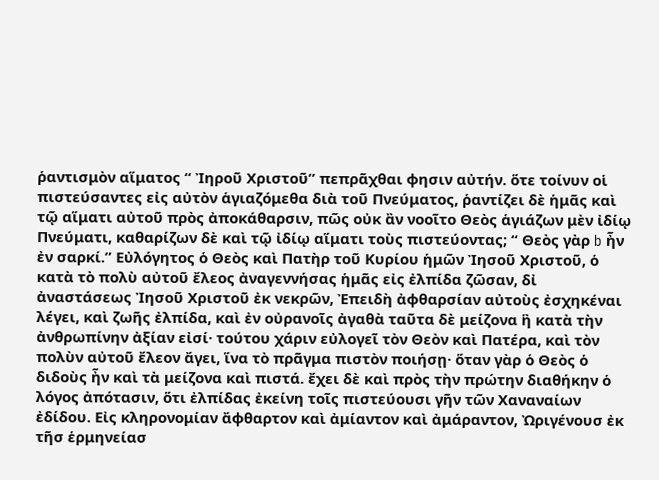ῥαντισμὸν αἵματος “ Ἰηροῦ Χριστοῦ” πεπρᾶχθαι φησιν αὐτήν. ὅτε τοίνυν οἱ πιστεύσαντες εἰς αὐτὸν ἁγιαζόμεθα διὰ τοῦ Πνεύματος, ῥαντίζει δὲ ἡμᾶς καὶ τῷ αἵματι αὐτοῦ πρὸς ἀποκάθαρσιν, πῶς οὐκ ἂν νοοῖτο Θεὸς ἁγιάζων μὲν ἰδίῳ Πνεύματι, καθαρίζων δὲ καὶ τῷ ἰδίῳ αἵματι τοὺς πιστεύοντας; “ Θεὸς γὰρ b ἦν ἐν σαρκί.” Εὐλόγητος ὁ Θεὸς καὶ Πατὴρ τοῦ Κυρίου ἡμῶν Ἰησοῦ Χριστοῦ, ὁ κατὰ τὸ πολὺ αὐτοῦ ἔλεος ἀναγεννήσας ἡμᾶς εἰς ἐλπίδα ζῶσαν, δἰ ἀναστάσεως Ἰησοῦ Χριστοῦ ἐκ νεκρῶν, Ἐπειδὴ ἀφθαρσίαν αὐτοὺς ἐσχηκέναι λέγει, καὶ ζωῆς ἐλπίδα, καὶ ἐν οὐρανοῖς ἀγαθὰ ταῦτα δὲ μείζονα ἣ κατὰ τὴν ἀνθρωπίνην ἀξίαν εἰσί· τούτου χάριν εὐλογεῖ τὸν Θεὸν καὶ Πατέρα, καὶ τὸν πολὺν αὐτοῦ ἔλεον ἄγει, ἵνα τὸ πρᾶγμα πιστὸν ποιήσῃ· ὅταν γὰρ ὁ Θεὸς ὁ διδοὺς ἦν καὶ τὰ μείζονα καὶ πιστά. ἔχει δὲ καὶ πρὸς τὴν πρώτην διαθήκην ὁ λόγος ἀπότασιν, ὅτι ἐλπίδας ἐκείνη τοῖς πιστεύουσι γῆν τῶν Χαναναίων ἐδίδου. Εἰς κληρονομίαν ἄφθαρτον καὶ ἀμίαντον καὶ ἀμάραντον, Ὠριγένουσ ἐκ τῆσ ἑρμηνείασ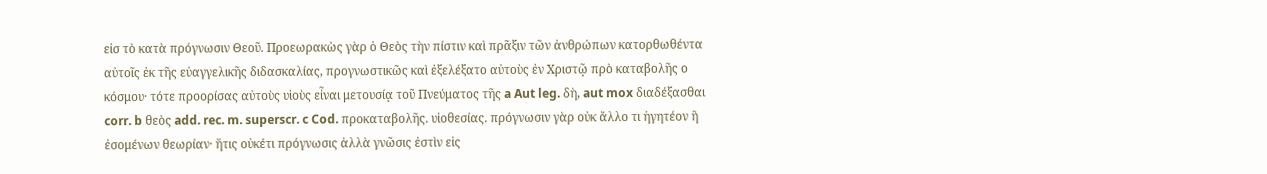εἰσ τὸ κατὰ πρόγνωσιν Θεοῦ. Προεωρακὼς γὰρ ὁ Θεὸς τὴν πίστιν καὶ πρᾶξιν τῶν ἀνθρώπων κατορθωθέντα αὐτοῖς ἐκ τῆς εὐαγγελικῆς διδασκαλίας, προγνωστικῶς καὶ ἐξελέξατο αὐτοὺς ἐν Χριστῷ πρὸ καταβολῆς ο κόσμου· τότε προορίσας αὐτοὺς υἱοὺς εἶναι μετουσίᾳ τοῦ Πνεύματος τῆς a Aut leg. δὴ, aut mox διαδέξασθαι corr. b θεὸς add. rec. m. superscr. c Cod. προκαταβολῆς. υἱοθεσίας. πρόγνωσιν γὰρ οὐκ ἄλλο τι ἡγητέον ἣ ἐσομένων θεωρίαν· ἥτις οὐκέτι πρόγνωσις ἀλλὰ γνῶσις ἐστὶν εἰς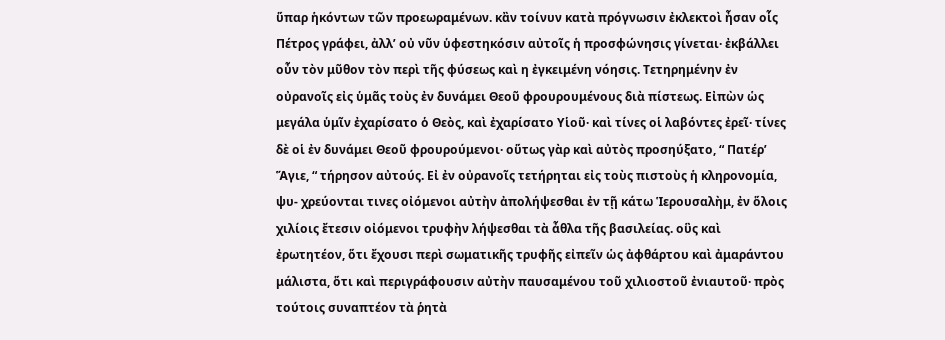ὕπαρ ἡκόντων τῶν προεωραμένων. κἂν τοίνυν κατὰ πρόγνωσιν ἐκλεκτοὶ ἦσαν οἷς Πέτρος γράφει, ἀλλ’ οὐ νῦν ὑφεστηκόσιν αὐτοῖς ἡ προσφώνησις γίνεται· ἐκβάλλει οὖν τὸν μῦθον τὸν περὶ τῆς φύσεως καὶ η ἐγκειμένη νόησις. Τετηρημένην ἐν οὐρανοῖς εἰς ὑμᾶς τοὺς ἐν δυνάμει Θεοῦ φρουρουμένους διὰ πίστεως. Εἰπὼν ὡς μεγάλα ὑμῖν ἐχαρίσατο ὁ Θεὸς, καὶ ἐχαρίσατο Υἱοῦ· καὶ τίνες οἱ λαβόντες ἐρεῖ· τίνες δὲ οἱ ἐν δυνάμει Θεοῦ φρουρούμενοι· οὕτως γὰρ καὶ αὐτὸς προσηύξατο, “ Πατέρ’ Ἅγιε, “ τήρησον αὐτούς. Εἰ ἐν οὐρανοῖς τετήρηται εἰς τοὺς πιστοὺς ἡ κληρονομία, ψυ- χρεύονται τινες οἰόμενοι αὐτὴν ἀπολήψεσθαι ἐν τῇ κάτω Ἱερουσαλὴμ, ἐν ὅλοις χιλίοις ἔτεσιν οἰόμενοι τρυφὴν λήψεσθαι τὰ ἆθλα τῆς βασιλείας. οὓς καὶ ἐρωτητέον, ὅτι ἔχουσι περὶ σωματικῆς τρυφῆς εἰπεῖν ὡς ἀφθάρτου καὶ ἀμαράντου μάλιστα, ὅτι καὶ περιγράφουσιν αὐτὴν παυσαμένου τοῦ χιλιοστοῦ ἐνιαυτοῦ· πρὸς τούτοις συναπτέον τὰ ῥητὰ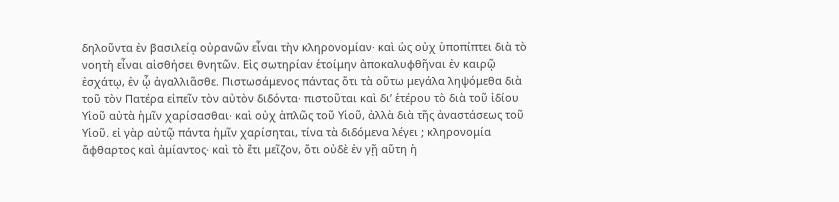δηλοῦντα ἐν βασιλείᾳ οὐρανῶν εἶναι τὴν κληρονομίαν· καὶ ὡς οὐχ ὑποπίπτει διὰ τὸ νοητὴ εἶναι αἰσθήσει θνητῶν. Εἰς σωτηρίαν ἑτοίμην ἀποκαλυφθῆναι ἐν καιρῷ ἐσχάτῳ, ἐν ᾧ ἀγαλλιᾶσθε. Πιστωσάμενος πάντας ὅτι τὰ οὕτω μεγάλα ληψόμεθα διὰ τοῦ τὸν Πατέρα εἰπεῖν τὸν αὐτὸν διδόντα· πιστοῦται καὶ δι’ ἑτέρου τὸ διὰ τοῦ ἰδίου Υἱοῦ αὐτὰ ἡμῖν χαρίσασθαι· καὶ οὐχ ἁπλῶς τοῦ Υἱοῦ, ἀλλὰ διὰ τῆς ἀναστάσεως τοῦ Υἱοῦ. εἰ γὰρ αὐτῷ πάντα ἡμῖν χαρίσηται, τίνα τὰ διδόμενα λέγει ; κληρονομία ἄφθαρτος καὶ ἀμίαντος· καὶ τὸ ἔτι μεῖζον, ὅτι οὐδὲ ἐν γῇ αὕτη ἡ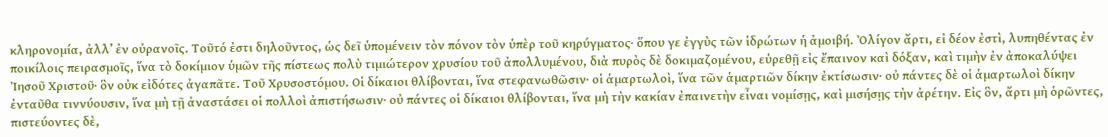κληρονομία, ἀλλ’ ἐν οὐρανοῖς. Τοῦτό ἐστι δηλοῦντος, ὡς δεῖ ὑπομένειν τὸν πόνον τὸν ὑπὲρ τοῦ κηρύγματος· ὅπου γε ἐγγὺς τῶν ἱδρώτων ἡ ἀμοιβή. Ὀλίγον ἄρτι, εἰ δέον ἐστὶ, λυπηθέντας ἐν ποικίλοις πειρασμοῖς, ἵνα τὸ δοκίμιον ὑμῶν τῆς πίστεως πολὺ τιμιώτερον χρυσίου τοῦ ἀπολλυμένου, διὰ πυρὸς δὲ δοκιμαζομένου, εὑρεθῇ εἰς ἔπαινον καὶ δόξαν, καὶ τιμὴν ἐν ἀποκαλύψει Ἰησοῦ Χριστοῦ· ὃν οὐκ εἰδότες ἀγαπᾶτε. Τοῦ Χρυσοστόμου. Οἱ δίκαιοι θλίβονται, ἵνα στεφανωθῶσιν· οἱ ἁμαρτωλοὶ, ἵνα τῶν ἁμαρτιῶν δίκην ἐκτίσωσιν· οὐ πάντες δὲ οἱ ἁμαρτωλοὶ δίκην ἐνταῦθα τιννύουσιν, ἵνα μὴ τῇ ἀναστάσει οἱ πολλοὶ ἀπιστήσωσιν· οὐ πάντες οἱ δίκαιοι θλίβονται, ἵνα μὴ τὴν κακίαν ἐπαινετὴν εἶναι νομίσῃς, καὶ μισήσῃς τὴν ἀρέτην. Εἰς ὃν, ἄρτι μὴ ὁρῶντες, πιστεύοντες δὲ,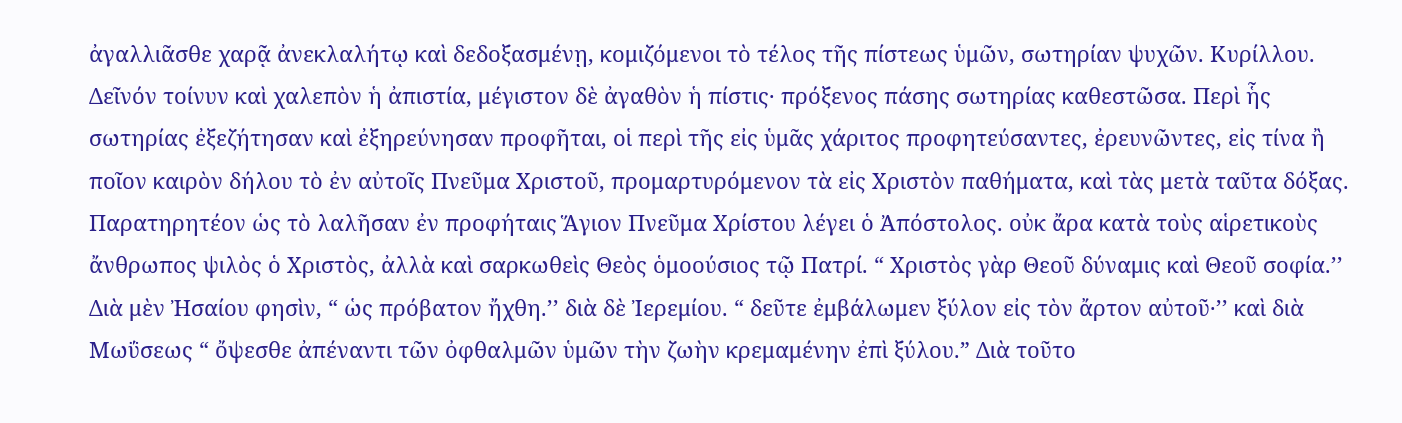ἀγαλλιᾶσθε χαρᾷ ἀνεκλαλήτῳ καὶ δεδοξασμένῃ, κομιζόμενοι τὸ τέλος τῆς πίστεως ὑμῶν, σωτηρίαν ψυχῶν. Κυρίλλου. Δεῖνόν τοίνυν καὶ χαλεπὸν ἡ ἀπιστία, μέγιστον δὲ ἀγαθὸν ἡ πίστις· πρόξενος πάσης σωτηρίας καθεστῶσα. Περὶ ἧς σωτηρίας ἐξεζήτησαν καὶ ἐξηρεύνησαν προφῆται, οἱ περὶ τῆς εἰς ὑμᾶς χάριτος προφητεύσαντες, ἐρευνῶντες, εἰς τίνα ἢ ποῖον καιρὸν δήλου τὸ ἐν αὐτοῖς Πνεῦμα Χριστοῦ, προμαρτυρόμενον τὰ εἰς Χριστὸν παθήματα, καὶ τὰς μετὰ ταῦτα δόξας. Παρατηρητέον ὡς τὸ λαλῆσαν ἐν προφήταις Ἅγιον Πνεῦμα Χρίστου λέγει ὁ Ἀπόστολος. οὐκ ἄρα κατὰ τοὺς αἱρετικοὺς ἄνθρωπος ψιλὸς ὁ Χριστὸς, ἀλλὰ καὶ σαρκωθεὶς Θεὸς ὁμοούσιος τῷ Πατρί. “ Χριστὸς γὰρ Θεοῦ δύναμις καὶ Θεοῦ σοφία.’’ Διὰ μὲν Ἠσαίου φησὶν, “ ὡς πρόβατον ἤχθη.’’ διὰ δὲ Ἰερεμίου. “ δεῦτε ἐμβάλωμεν ξύλον εἰς τὸν ἄρτον αὐτοῦ·’’ καὶ διὰ Μωΰσεως “ ὄψεσθε ἀπέναντι τῶν ὀφθαλμῶν ὑμῶν τὴν ζωὴν κρεμαμένην ἐπὶ ξύλου.” Διὰ τοῦτο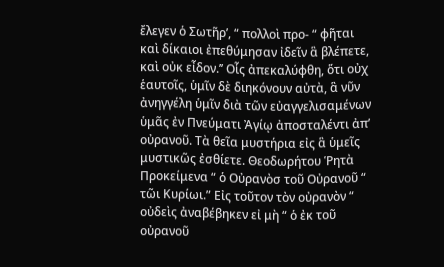ἔλεγεν ὁ Σωτῆρ’, “ πολλοὶ προ- “ φῆται καὶ δίκαιοι ἐπεθύμησαν ἰδεῖν ἃ βλέπετε, καὶ οὐκ εἶδον.’’ Οἷς ἀπεκαλύφθη, ὅτι οὐχ ἑαυτοῖς, ὑμῖν δὲ διηκόνουν αὐτὰ, ἃ νῦν ἀνηγγέλη ὑμῖν διὰ τῶν εὐαγγελισαμένων ὑμᾶς ἐν Πνεύματι Ἀγίῳ ἀποσταλέντι ἀπ’ οὐρανοῦ. Τὰ θεῖα μυστήρια εἰς ἃ ὑμεῖς μυστικῶς ἐσθίετε. Θεοδωρήτου Ῥητὰ Προκείμενα “ ὁ Οὐρανὸσ τοῦ Οὐρανοῦ “ τῶι Κυρίωι.” Εἰς τοῦτον τὸν οὐρανὸν “ οὐδεὶς ἀναβέβηκεν εἰ μὴ “ ὁ ἐκ τοῦ οὐρανοῦ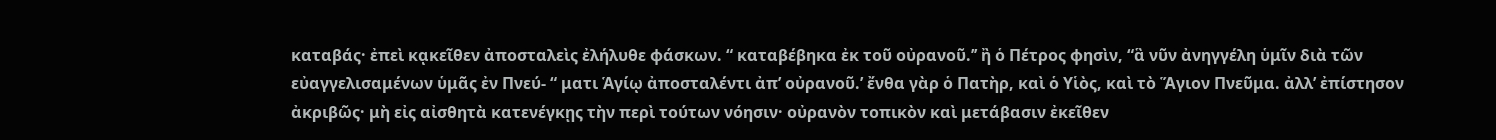καταβάς· ἐπεὶ κᾳκεῖθεν ἀποσταλεὶς ἐλήλυθε φάσκων. “ καταβέβηκα ἐκ τοῦ οὐρανοῦ.’’ ἢ ὁ Πέτρος φησὶν, “ἃ νῦν ἀνηγγέλη ὑμῖν διὰ τῶν εὐαγγελισαμένων ὑμᾶς ἐν Πνεύ- “ ματι Ἁγίῳ ἀποσταλέντι ἀπ’ οὐρανοῦ.’ ἔνθα γὰρ ὁ Πατὴρ, καὶ ὁ Υἱὸς, καὶ τὸ Ἅγιον Πνεῦμα. ἀλλ’ ἐπίστησον ἀκριβῶς· μὴ εἰς αἰσθητὰ κατενέγκῃς τὴν περὶ τούτων νόησιν· οὐρανὸν τοπικὸν καὶ μετάβασιν ἐκεῖθεν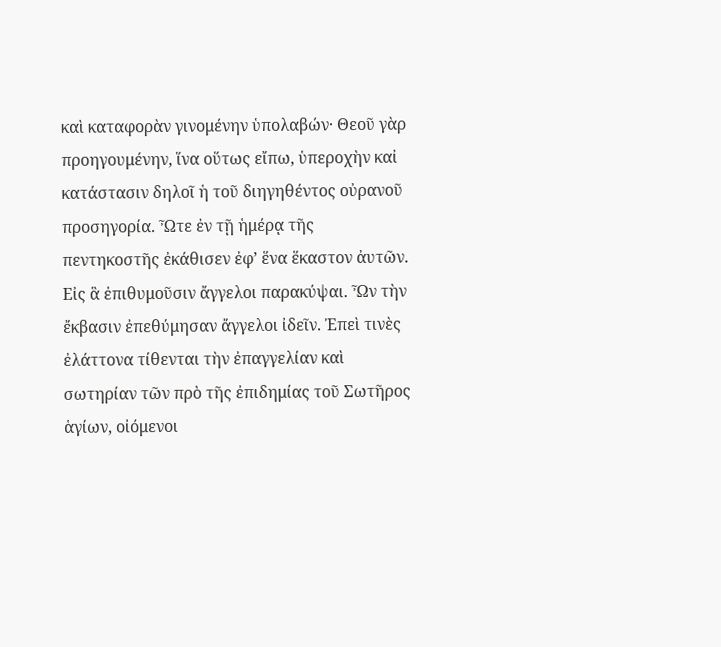καὶ καταφορὰν γινομένην ὑπολαβών· Θεοῦ γὰρ προηγουμένην, ἵνα οὕτως εἴπω, ὑπεροχὴν καἰ κατάστασιν δηλοῖ ἡ τοῦ διηγηθέντος οὐρανοῦ προσηγορία. Ὦτε ἐν τῇ ἡμέρᾳ τῆς πεντηκοστῆς ἐκάθισεν ἐφ’ ἕνα ἕκαστον ἀυτῶν. Εἰς ἃ ἐπιθυμοῦσιν ἄγγελοι παρακύψαι. Ὦν τὴν ἔκβασιν ἐπεθύμησαν ἄγγελοι ἰδεῖν. Ἐπεὶ τινὲς ἐλάττονα τίθενται τὴν ἐπαγγελίαν καὶ σωτηρίαν τῶν πρὸ τῆς ἐπιδημίας τοῦ Σωτῆρος ἁγίων, οἰόμενοι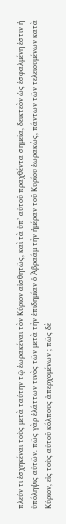πλεύν τι ἐσχηκέναι τοὺς μετὰ ταύτην τῷ ἑωρακέναι τὸν Κύριον αἰσθητῶς, καὶ τὰ ὑπ’ αὐτοῦ πραχθέντα σημεῖα, δεικτεὸν ὡς ἐσφαλμένη ἐστιν ἡ ὑπόληψις αὐτῶν. πῶς γὰρ ἐλάττων τινὸς τῶν μετὰ τὴν ἐπιδημίαν ὁ Ἀβραάμ τὴν ἡμέραν τοῦ Κυρίου ἑωρακὼς, πάντων τῶν τελειουμένων κατὰ Κύριον, εἰς τοὺς αὐτοῦ κόλπους ἀπερχομένων ; πῶς δὲ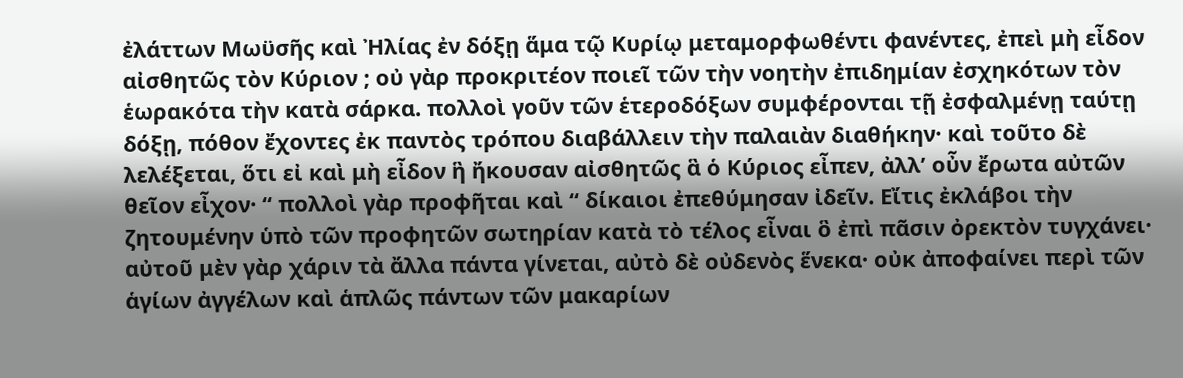ἐλάττων Μωϋσῆς καὶ Ἠλίας ἐν δόξῃ ἅμα τῷ Κυρίῳ μεταμορφωθέντι φανέντες, ἐπεὶ μὴ εἶδον αἰσθητῶς τὸν Κύριον ; οὐ γὰρ προκριτέον ποιεῖ τῶν τὴν νοητὴν ἐπιδημίαν ἐσχηκότων τὸν ἑωρακότα τὴν κατὰ σάρκα. πολλοὶ γοῦν τῶν ἑτεροδόξων συμφέρονται τῇ ἐσφαλμένῃ ταύτῃ δόξῃ, πόθον ἔχοντες ἐκ παντὸς τρόπου διαβάλλειν τὴν παλαιὰν διαθήκην· καὶ τοῦτο δὲ λελέξεται, ὅτι εἰ καὶ μὴ εἶδον ἣ ἤκουσαν αἰσθητῶς ἃ ὁ Κύριος εἶπεν, ἀλλ’ οὖν ἔρωτα αὐτῶν θεῖον εἶχον· “ πολλοὶ γὰρ προφῆται καὶ “ δίκαιοι ἐπεθύμησαν ἰδεῖν. Εἴτις ἐκλάβοι τὴν ζητουμένην ὑπὸ τῶν προφητῶν σωτηρίαν κατὰ τὸ τέλος εἶναι ὃ ἐπὶ πᾶσιν ὀρεκτὸν τυγχάνει· αὐτοῦ μὲν γὰρ χάριν τὰ ἄλλα πάντα γίνεται, αὐτὸ δὲ οὐδενὸς ἕνεκα· οὐκ ἀποφαίνει περὶ τῶν ἁγίων ἀγγέλων καὶ ἁπλῶς πάντων τῶν μακαρίων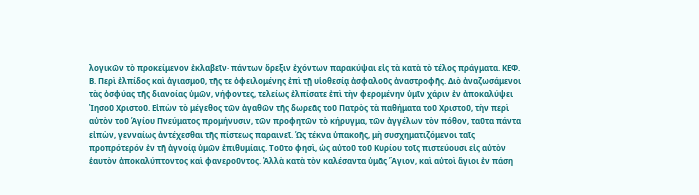λογικῶν τὸ προκείμενον ἐκλαβεῖν· πάντων ὄρεξιν ἐχόντων παρακύψαι εἰς τὰ κατὰ τὸ τέλος πράγματα. ΚΕΦ. Β. Περὶ ἐλπίδος καὶ ἁγιασμοῦ, τῆς τε ὀφειλομένης ἐπὶ τῇ υἱοθεσίᾳ ἀσφαλοῦς ἀναστροφῆς. Διὸ ἀναζωσάμενοι τὰς ὀσφύας τῆς διανοίας ὑμῶν, νήφοντες, τελείως ἐλπίσατε ἐπὶ τὴν φερομένην ὑμῖν χάριν ἐν ἀποκαλύψει Ἰησοῦ Χριστοῦ. Εἰπὼν τὸ μέγεθος τῶν ἀγαθῶν τῆς δωρεᾶς τοῦ Πατρὸς τὰ παθήματα τοῦ Χριστοῦ, τὴν περὶ αὐτὸν τοῦ Ἁγίου Πνεύματος προμήνυσιν, τῶν προφητῶν τὸ κήρυγμα, τῶν ἀγγέλων τὸν πόθον, ταῦτα πάντα εἰπὼν, γενναίως ἀντέχεσθαι τῆς πίστεως παραινεῖ. Ὡς τέκνα ὑπακοῆς, μὴ συσχηματιζόμενοι ταῖς προπρότερόν ἐν τῆ ἀγνοίᾳ ὑμῶν ἐπιθυμίαις. Τοῦτο φησὶ, ὡς αὐτοῦ τοῦ Κυρίου τοῖς πιστεύουσι εἰς αὐτὸν ἑαυτὸν ἀποκαλύπτοντος καὶ φανεροῦντος. Ἀλλὰ κατὰ τὸν καλέσαντα ὑμᾶς Ἅγιον, καὶ αὐτοὶ ἅγιοι ἐν πάση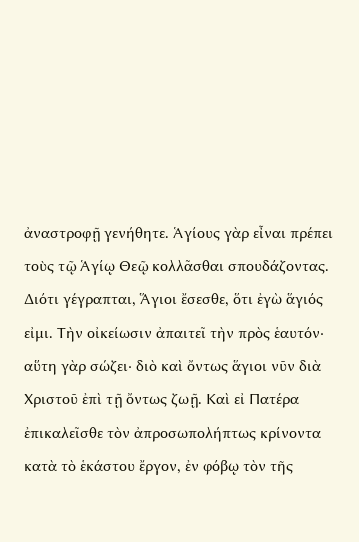ἀναστροφῇ γενήθητε. Ἁγίους γὰρ εἶναι πρέπει τοὺς τῷ Ἁγίῳ Θεῷ κολλᾶσθαι σπουδάζοντας. Διότι γέγραπται, Ἅγιοι ἔσεσθε, ὅτι ἐγὼ ἅγιός εἰμι. Τὴν οἰκείωσιν ἀπαιτεῖ τὴν πρὸς ἑαυτόν· αὕτη γὰρ σώζει· διὸ καὶ ὄντως ἅγιοι νῦν διὰ Χριστοῦ ἐπὶ τῇ ὄντως ζωῇ. Καὶ εἰ Πατέρα ἐπικαλεῖσθε τὸν ἀπροσωπολήπτως κρίνοντα κατὰ τὸ ἑκάστου ἔργον, ἐν φόβῳ τὸν τῆς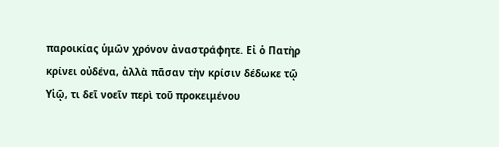παροικίας ὑμῶν χρόνον ἀναστράφητε. Εἰ ὁ Πατὴρ κρίνει οὐδένα, ἀλλὰ πᾶσαν τὴν κρίσιν δέδωκε τῷ Υἱῷ, τι δεῖ νοεῖν περὶ τοῦ προκειμένου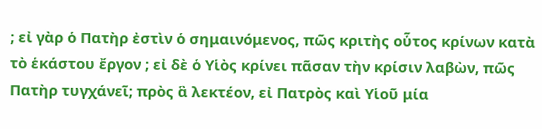; εἰ γὰρ ὁ Πατὴρ ἐστὶν ὁ σημαινόμενος, πῶς κριτὴς οὗτος κρίνων κατὰ τὸ ἑκάστου ἔργον ; εἰ δὲ ὁ Υἱὸς κρίνει πᾶσαν τὴν κρίσιν λαβὼν, πῶς Πατὴρ τυγχάνεῖ; πρὸς ἃ λεκτέον, εἰ Πατρὸς καὶ Υἱοῦ μία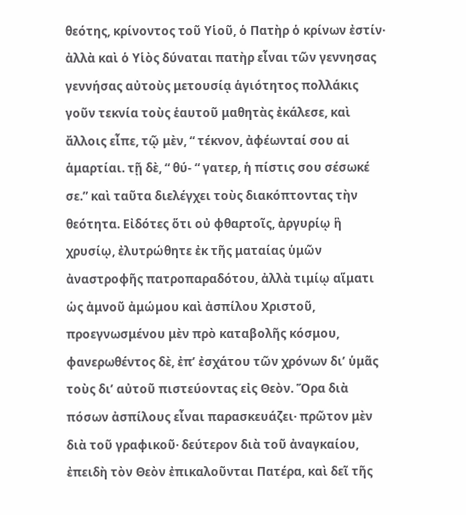θεότης, κρίνοντος τοῦ Υἱοῦ, ὁ Πατὴρ ὁ κρίνων ἐστίν· ἀλλὰ καὶ ὁ Υἱὸς δύναται πατὴρ εἶναι τῶν γεννησας γεννήσας αὐτοὺς μετουσίᾳ ἁγιότητος πολλάκις γοῦν τεκνία τοὺς ἑαυτοῦ μαθητὰς ἐκάλεσε, καὶ ἄλλοις εἶπε, τῷ μὲν, “ τέκνον, ἀφέωνταί σου αἱ ἁμαρτίαι. τῇ δὲ, “ θύ- “ γατερ, ἡ πίστις σου σέσωκέ σε.” καὶ ταῦτα διελέγχει τοὺς διακόπτοντας τὴν θεότητα. Εἰδότες ὅτι οὐ φθαρτοῖς, ἀργυρίῳ ἣ χρυσίῳ, ἐλυτρώθητε ἐκ τῆς ματαίας ὑμῶν ἀναστροφῆς πατροπαραδότου, ἀλλὰ τιμίῳ αἵματι ὡς ἀμνοῦ ἀμώμου καὶ ἀσπίλου Χριστοῦ, προεγνωσμένου μὲν πρὸ καταβολῆς κόσμου, φανερωθέντος δὲ, ἐπ’ ἐσχάτου τῶν χρόνων δι’ ὑμᾶς τοὺς δι’ αὐτοῦ πιστεύοντας εἰς Θεὸν. Ὅρα διὰ πόσων ἀσπίλους εἶναι παρασκευάζει· πρῶτον μὲν διὰ τοῦ γραφικοῦ· δεύτερον διὰ τοῦ ἀναγκαίου, ἐπειδὴ τὸν Θεὸν ἐπικαλοῦνται Πατέρα, καὶ δεῖ τῆς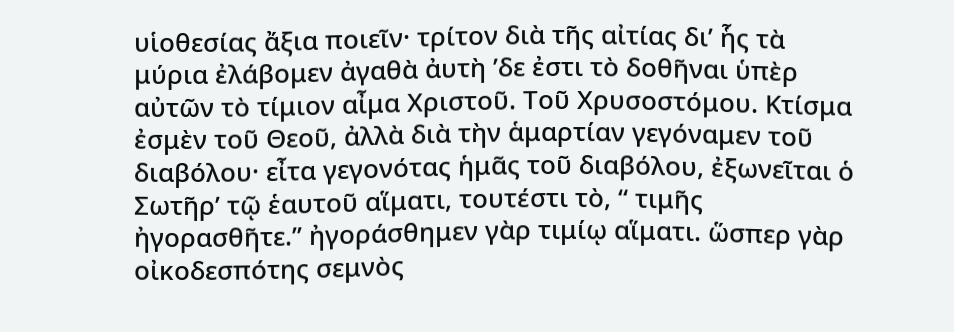υἱοθεσίας ἄξια ποιεῖν· τρίτον διὰ τῆς αἰτίας δι’ ἧς τὰ μύρια ἐλάβομεν ἀγαθὰ ἀυτὴ ’δε ἐστι τὸ δοθῆναι ὑπὲρ αὐτῶν τὸ τίμιον αἶμα Χριστοῦ. Τοῦ Χρυσοστόμου. Κτίσμα ἐσμὲν τοῦ Θεοῦ, ἀλλὰ διὰ τὴν ἁμαρτίαν γεγόναμεν τοῦ διαβόλου· εἶτα γεγονότας ἡμᾶς τοῦ διαβόλου, ἐξωνεῖται ὁ Σωτῆρ’ τῷ ἑαυτοῦ αἵματι, τουτέστι τὸ, “ τιμῆς ἠγορασθῆτε.’’ ἠγοράσθημεν γὰρ τιμίῳ αἵματι. ὥσπερ γὰρ οἰκοδεσπότης σεμνὸς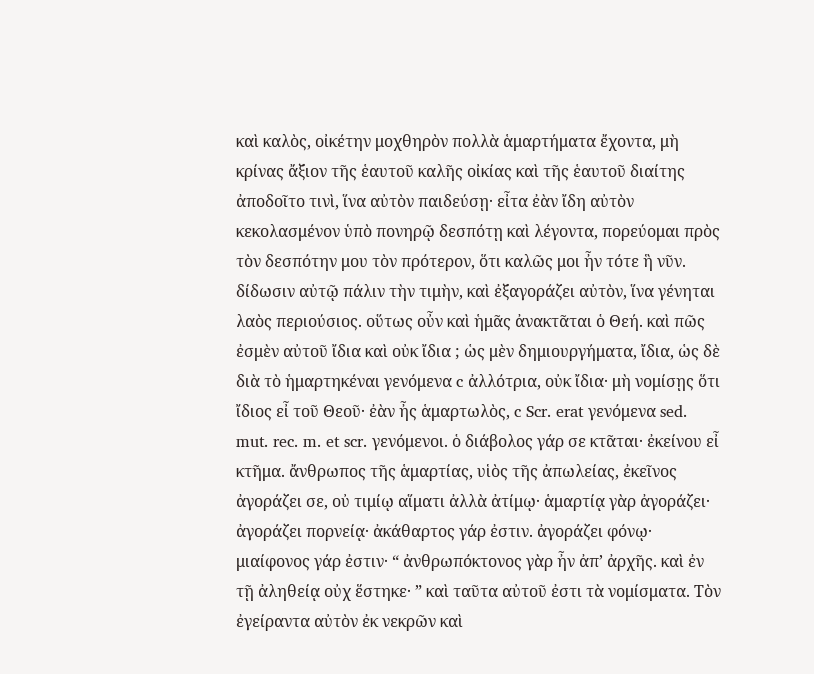καὶ καλὸς, οἰκέτην μοχθηρὸν πολλὰ ἁμαρτήματα ἔχοντα, μὴ κρίνας ἄξιον τῆς ἑαυτοῦ καλῆς οἰκίας καὶ τῆς ἑαυτοῦ διαίτης ἀποδοῖτο τινὶ, ἵνα αὐτὸν παιδεύσῃ· εἶτα ἐὰν ἴδη αὐτὸν κεκολασμένον ὑπὸ πονηρῷ δεσπότῃ καὶ λέγοντα, πορεύομαι πρὸς τὸν δεσπότην μου τὸν πρότερον, ὅτι καλῶς μοι ἦν τότε ἣ νῦν. δίδωσιν αὐτῷ πάλιν τὴν τιμὴν, καὶ ἐξαγοράζει αὐτὸν, ἵνα γένηται λαὸς περιούσιος. οὕτως οὖν καὶ ἡμᾶς ἀνακτᾶται ὁ Θεή. καὶ πῶς ἐσμὲν αὐτοῦ ἴδια καὶ οὐκ ἴδια ; ὡς μὲν δημιουργήματα, ἴδια, ὡς δὲ διὰ τὸ ἡμαρτηκέναι γενόμενα c ἀλλότρια, οὐκ ἴδια· μὴ νομίσῃς ὅτι ἴδιος εἶ τοῦ Θεοῦ· ἐὰν ἦς ἁμαρτωλὸς, c Scr. erat γενόμενα sed. mut. rec. m. et scr. γενόμενοι. ὁ διάβολος γάρ σε κτᾶται· ἐκείνου εἶ κτῆμα. ἄνθρωπος τῆς ἁμαρτίας, υἱὸς τῆς ἀπωλείας, ἐκεῖνος ἀγοράζει σε, οὐ τιμίῳ αἵματι ἀλλὰ ἀτίμῳ· ἁμαρτίᾳ γὰρ ἀγοράζει· ἀγοράζει πορνείᾳ· ἀκάθαρτος γάρ ἐστιν. ἀγοράζει φόνῳ· μιαίφονος γάρ ἐστιν· “ ἀνθρωπόκτονος γὰρ ἦν ἀπ’ ἀρχῆς. καὶ ἐν τῇ ἀληθείᾳ οὐχ ἕστηκε· ” καὶ ταῦτα αὐτοῦ ἐστι τὰ νομίσματα. Τὸν ἐγείραντα αὐτὸν ἐκ νεκρῶν καὶ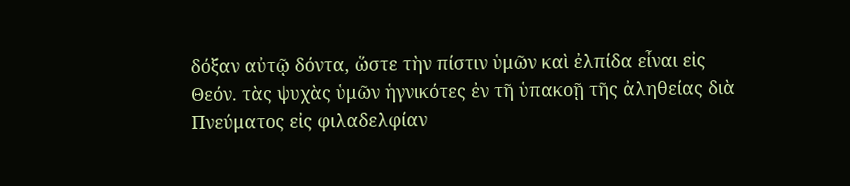δόξαν αὐτῷ δόντα, ὥστε τὴν πίστιν ὑμῶν καὶ ἐλπίδα εἶναι εἰς Θεόν. τὰς ψυχὰς ὑμῶν ἡγνικότες ἐν τῆ ὑπακοῇ τῆς ἀληθείας διὰ Πνεύματος εἰς φιλαδελφίαν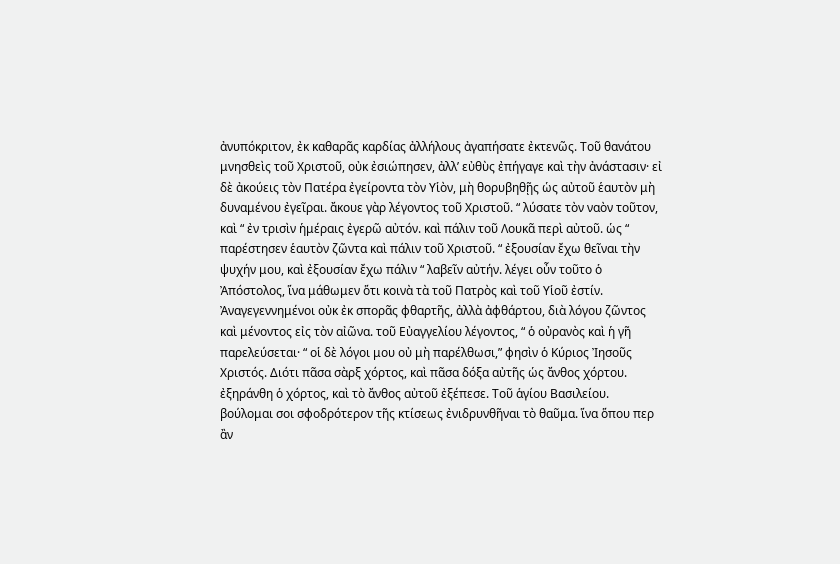ἀνυπόκριτον, ἐκ καθαρᾶς καρδίας ἀλλήλους ἀγαπήσατε ἐκτενῶς. Τοῦ θανάτου μνησθεὶς τοῦ Χριστοῦ, οὐκ ἐσιώπησεν, ἀλλ’ εὐθὺς ἐπήγαγε καὶ τὴν ἀνάστασιν· εἰ δὲ ἀκούεις τὸν Πατέρα ἐγείροντα τὸν Υἱὸν, μὴ θορυβηθῇς ὡς αὐτοῦ ἑαυτὸν μὴ δυναμένου ἐγεῖραι. ἄκουε γὰρ λέγοντος τοῦ Χριστοῦ. “ λύσατε τὸν ναὸν τοῦτον, καὶ “ ἐν τρισὶν ἡμέραις ἐγερῶ αὐτόν. καὶ πάλιν τοῦ Λουκᾶ περὶ αὐτοῦ. ὡς “ παρέστησεν ἑαυτὸν ζῶντα καὶ πάλιν τοῦ Χριστοῦ. “ ἐξουσίαν ἔχω θεῖναι τὴν ψυχήν μου, καὶ ἐξουσίαν ἔχω πάλιν “ λαβεῖν αὐτήν. λέγει οὖν τοῦτο ὁ Ἀπόστολος, ἵνα μάθωμεν ὅτι κοινὰ τὰ τοῦ Πατρὸς καὶ τοῦ Υἱοῦ ἐστίν. Ἀναγεγεννημένοι οὐκ ἐκ σπορᾶς φθαρτῆς, ἀλλὰ ἀφθάρτου, διὰ λόγου ζῶντος καὶ μένοντος εἰς τὸν αἰῶνα. τοῦ Εὐαγγελίου λέγοντος, “ ὁ οὐρανὸς καὶ ἡ γῆ παρελεύσεται· “ οἱ δὲ λόγοι μου οὐ μὴ παρέλθωσι,” φησὶν ὁ Κύριος Ἰησοῦς Χριστός. Διότι πᾶσα σὰρξ χόρτος, καὶ πᾶσα δόξα αὐτῆς ὡς ἄνθος χόρτου. ἐξηράνθη ὁ χόρτος, καὶ τὸ ἄνθος αὐτοῦ ἐξέπεσε. Τοῦ ἁγίου Βασιλείου. βούλομαι σοι σφοδρότερον τῆς κτίσεως ἐνιδρυνθῆναι τὸ θαῦμα. ἵνα ὅπου περ ἂν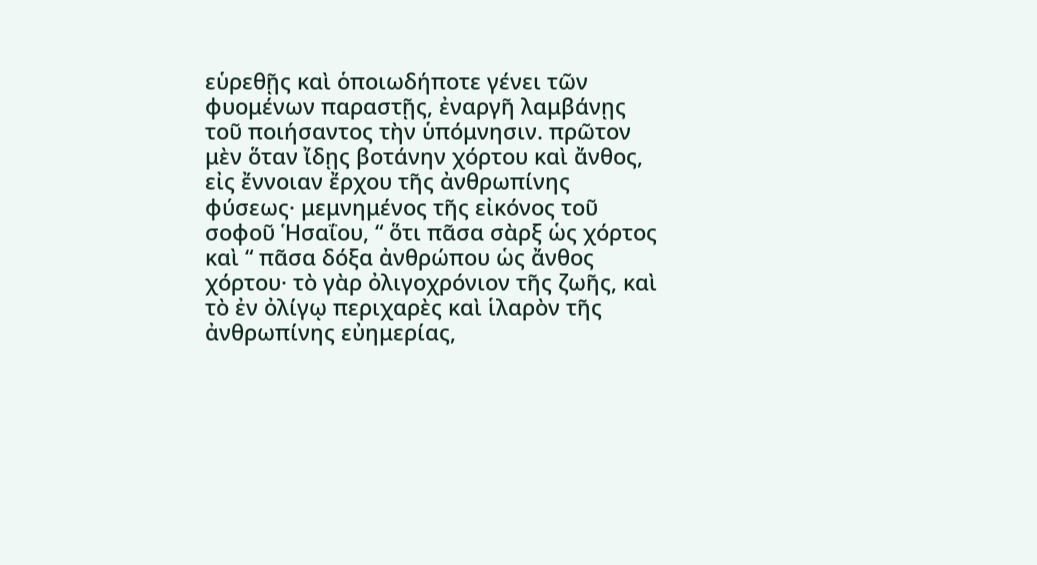εὑρεθῇς καὶ ὁποιωδήποτε γένει τῶν φυομένων παραστῇς, ἐναργῆ λαμβάνῃς τοῦ ποιήσαντος τὴν ὑπόμνησιν. πρῶτον μὲν ὅταν ἴδῃς βοτάνην χόρτου καὶ ἄνθος, εἰς ἔννοιαν ἔρχου τῆς ἀνθρωπίνης φύσεως· μεμνημένος τῆς εἰκόνος τοῦ σοφοῦ Ἡσαΐου, “ ὅτι πᾶσα σὰρξ ὡς χόρτος καὶ “ πᾶσα δόξα ἀνθρώπου ὡς ἄνθος χόρτου· τὸ γὰρ ὀλιγοχρόνιον τῆς ζωῆς, καὶ τὸ ἐν ὀλίγῳ περιχαρὲς καὶ ἱλαρὸν τῆς ἀνθρωπίνης εὐημερίας,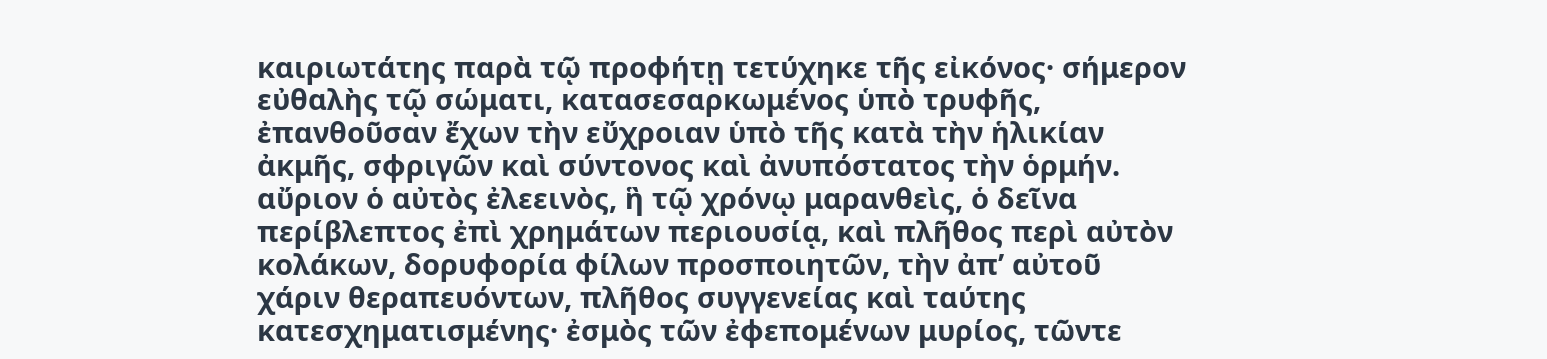καιριωτάτης παρὰ τῷ προφήτῃ τετύχηκε τῆς εἰκόνος· σήμερον εὐθαλὴς τῷ σώματι, κατασεσαρκωμένος ὑπὸ τρυφῆς, ἐπανθοῦσαν ἔχων τὴν εὔχροιαν ὑπὸ τῆς κατὰ τὴν ἡλικίαν ἀκμῆς, σφριγῶν καὶ σύντονος καὶ ἀνυπόστατος τὴν ὁρμήν. αὔριον ὁ αὐτὸς ἐλεεινὸς, ἣ τῷ χρόνῳ μαρανθεὶς, ὁ δεῖνα περίβλεπτος ἐπὶ χρημάτων περιουσίᾳ, καὶ πλῆθος περὶ αὐτὸν κολάκων, δορυφορία φίλων προσποιητῶν, τὴν ἀπ’ αὐτοῦ χάριν θεραπευόντων, πλῆθος συγγενείας καὶ ταύτης κατεσχηματισμένης· ἐσμὸς τῶν ἐφεπομένων μυρίος, τῶντε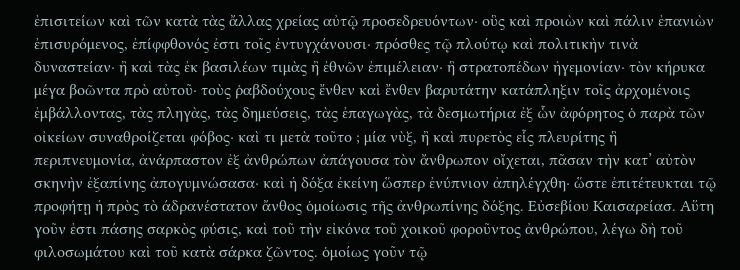ἐπισιτείων καὶ τῶν κατὰ τὰς ἄλλας χρείας αὐτῷ προσεδρευόντων· οὓς καὶ προιὼν καὶ πάλιν ἐπανιὼν ἐπισυρόμενος, ἐπίφφθονός ἐστι τοῖς ἐντυγχάνουσι· πρόσθες τῷ πλούτῳ καὶ πολιτικὴν τινὰ δυναστείαν· ἢ καὶ τὰς ἐκ βασιλέων τιμὰς ἢ ἐθνῶν ἐπιμέλειαν· ἣ στρατοπέδων ἡγεμονίαν· τὸν κήρυκα μέγα βοῶντα πρὸ αὐτοῦ· τοὺς ῥαβδούχους ἔνθεν καὶ ἔνθεν βαρυτάτην κατάπληξιν τοῖς ἀρχομένοις ἐμβάλλοντας, τὰς πληγὰς, τὰς δημεύσεις, τὰς ἐπαγωγὰς, τὰ δεσμωτήρια ἐξ ὧν ἀφόρητος ὁ παρὰ τῶν οἰκείων συναθροίζεται φόβος· καὶ τι μετὰ τοῦτο ; μία νὺξ, ἢ καὶ πυρετὸς εἷς πλευρίτης ἣ περιπνευμονία, ἀνάρπαστον ἐξ ἀνθρώπων ἀπάγουσα τὸν ἄνθρωπον οἴχεται, πᾶσαν τὴν κατ’ αὐτὸν σκηνὴν ἐξαπίνης ἀπογυμνώσασα· καὶ ἡ δόξα ἐκείνη ὥσπερ ἐνύπνιον ἀπηλέγχθη· ὥστε ἐπιτέτευκται τῷ προφήτῃ ἡ πρὸς τὸ άδρανέστατον ἄνθος ὁμοίωσις τῆς ἀνθρωπίνης δόξης. Εὐσεβίου Καισαρείασ. Αὕτη γοῦν ἐστι πάσης σαρκὸς φύσις, καὶ τοῦ τὴν εἰκόνα τοῦ χοικοῦ φοροῦντος ἀνθρώπου, λέγω δὴ τοῦ φιλοσωμάτου καὶ τοῦ κατὰ σάρκα ζῶντος. ὁμοίως γοῦν τῷ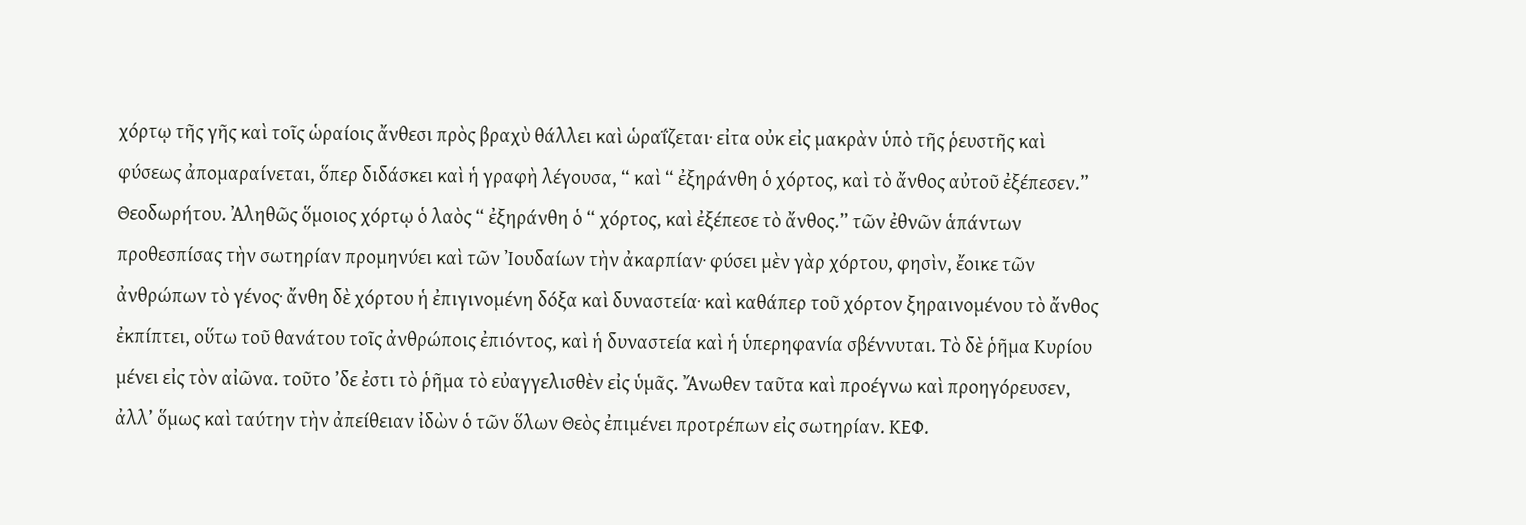χόρτῳ τῆς γῆς καὶ τοῖς ὡραίοις ἄνθεσι πρὸς βραχὺ θάλλει καὶ ὡραΐζεται· εἰτα οὐκ εἰς μακρὰν ὑπὸ τῆς ῥευστῆς καὶ φύσεως ἀπομαραίνεται, ὅπερ διδάσκει καὶ ἡ γραφὴ λέγουσα, “ καὶ “ ἐξηράνθη ὁ χόρτος, καὶ τὸ ἄνθος αὐτοῦ ἐξέπεσεν.” Θεοδωρήτου. Ἀληθῶς ὅμοιος χόρτῳ ὁ λαὸς “ ἐξηράνθη ὁ “ χόρτος, καὶ ἐξέπεσε τὸ ἄνθος.” τῶν ἐθνῶν ἁπάντων προθεσπίσας τὴν σωτηρίαν προμηνύει καὶ τῶν Ἰουδαίων τὴν ἀκαρπίαν· φύσει μὲν γὰρ χόρτου, φησὶν, ἔοικε τῶν ἀνθρώπων τὸ γένος· ἄνθη δὲ χόρτου ἡ ἐπιγινομένη δόξα καὶ δυναστεία· καὶ καθάπερ τοῦ χόρτον ξηραινομένου τὸ ἄνθος ἐκπίπτει, οὕτω τοῦ θανάτου τοῖς ἀνθρώποις ἐπιόντος, καὶ ἡ δυναστεία καὶ ἡ ὑπερηφανία σβέννυται. Τὸ δὲ ῥῆμα Κυρίου μένει εἰς τὸν αἰῶνα. τοῦτο ’δε ἐστι τὸ ῥῆμα τὸ εὐαγγελισθὲν εἰς ὑμᾶς. Ἄνωθεν ταῦτα καὶ προέγνω καὶ προηγόρευσεν, ἀλλ’ ὅμως καὶ ταύτην τὴν ἀπείθειαν ἰδὼν ὁ τῶν ὅλων Θεὸς ἐπιμένει προτρέπων εἰς σωτηρίαν. ΚΕΦ.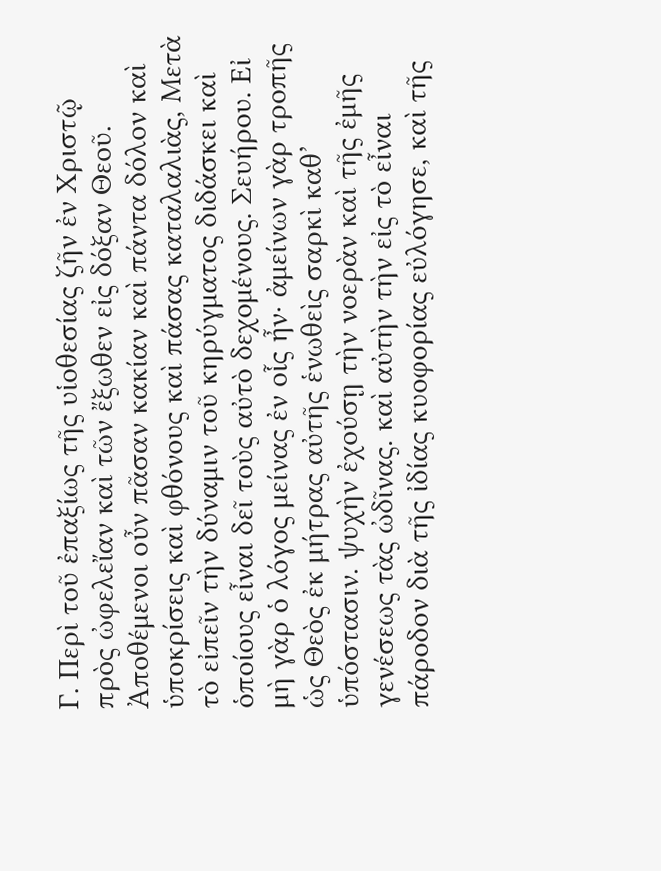Γ. Περὶ τοῦ ἐπαξίως τῆς υἱοθεσίας ζῆν ἐν Χριστῷ πρὸς ὠφελεἴαν καὶ τῶν ἔξωθεν εἰς δόξαν Θεοῦ. Ἀποθέμενοι οὖν πᾶσαν κακίαν καὶ πάντα δόλον καὶ ὑποκρίσεις καὶ φθόνους καὶ πάσας καταλαλιὰς, Μετὰ τὸ εἰπεῖν τὴν δύναμιν τοῦ κηρύγματος διδάσκει καὶ ὁποίους εἶναι δεῖ τοὺς αὐτὸ δεχομένους. Σευήρου. Εἰ μὴ γὰρ ὁ λόγος μείνας ἐν οἷς ἦν· ἀμείνων γὰρ τροπῆς ὡς Θεὸς ἐκ μήτρας αὐτῆς ἑνωθεὶς σαρκὶ καθ’ ὑπόστασιν. ψυχὴν ἐχούσῃ τὴν νοερὰν καὶ τῆς ἐμῆς γενέσεως τὰς ὠδῖνας. καὶ αὐτὴν τὴν εἰς τὸ εἶναι πάροδον διὰ τῆς ἰδίας κυοφορίας εὐλόγησε, καὶ τῆς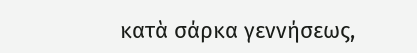κατὰ σάρκα γεννήσεως,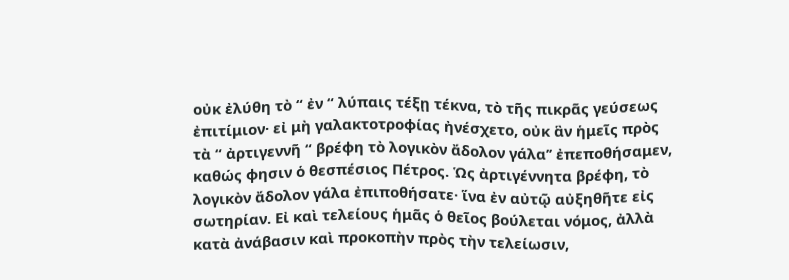οὐκ ἐλύθη τὸ “ ἐν “ λύπαις τέξῃ τέκνα, τὸ τῆς πικρᾶς γεύσεως ἐπιτίμιον· εἰ μὴ γαλακτοτροφίας ἠνέσχετο, οὐκ ἃν ἡμεῖς πρὸς τὰ “ ἀρτιγεννῆ “ βρέφη τὸ λογικὸν ἄδολον γάλα’’ ἐπεποθήσαμεν, καθώς φησιν ὁ θεσπέσιος Πέτρος. Ὡς ἀρτιγέννητα βρέφη, τὸ λογικὸν ἄδολον γάλα ἐπιποθήσατε· ἵνα ἐν αὐτῷ αὐξηθῆτε εἰς σωτηρίαν. Εἰ καὶ τελείους ἡμᾶς ὁ θεῖος βούλεται νόμος, ἀλλὰ κατὰ ἀνάβασιν καὶ προκοπὴν πρὸς τὴν τελείωσιν,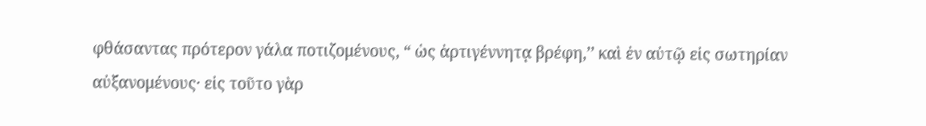φθάσαντας πρότερον γάλα ποτιζομένους, “ ὡς ἀρτιγέννητᾳ βρέφη,’’ καὶ ἐν αὐτῷ εἰς σωτηρίαν αὐξανομένους· εἰς τοῦτο γὰρ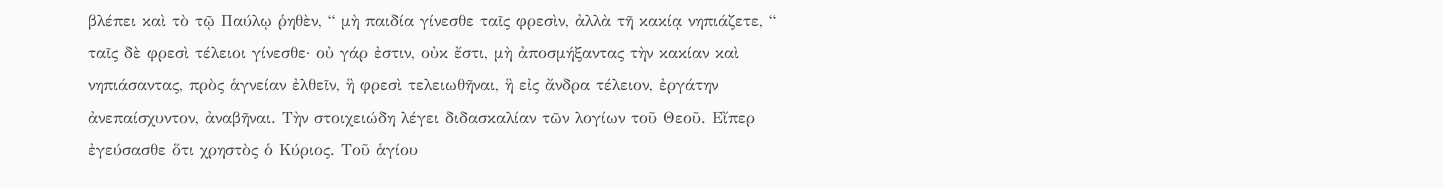βλέπει καὶ τὸ τῷ Παύλῳ ῥηθὲν, “ μὴ παιδία γίνεσθε ταῖς φρεσὶν, ἀλλὰ τῆ κακίᾳ νηπιάζετε, “ ταῖς δὲ φρεσὶ τέλειοι γίνεσθε· οὐ γάρ ἐστιν, οὐκ ἔστι, μὴ ἀποσμήξαντας τὴν κακίαν καὶ νηπιάσαντας, πρὸς ἁγνείαν ἐλθεῖν, ἣ φρεσὶ τελειωθῆναι, ἣ εἰς ἄνδρα τέλειον, ἐργάτην ἀνεπαίσχυντον, ἀναβῆναι. Τὴν στοιχειώδη λέγει διδασκαλίαν τῶν λογίων τοῦ Θεοῦ. Εἴπερ ἐγεύσασθε ὅτι χρηστὸς ὁ Κύριος. Τοῦ ἁγίου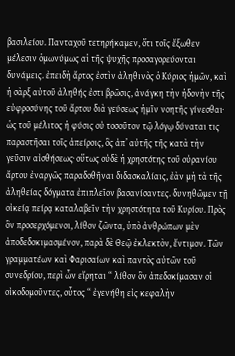βασιλείου. Πανταχοῦ τετηρήκαμεν, ὅτι τοῖς ἔξωθεν μέλεσιν ὁμωνύμως αἱ τῆς ψυχῆς προσαγορεύονται δυνάμεις. ἐπειδὴ ἄρτος ἐστὶν ἀληθινὸς ὁ Κύριος ἡμῶν, καὶ ἡ σὰρξ αὐτοῦ ἀληθής ἐστι βρῶσις, ἀνάγκη τὴν ἡδονὴν τῆς εὐφροσύνης τοῦ ἄρτου διὰ γεύσεως ἡμῖν νοητῆς γίνεσθαι· ὡς τοῦ μέλιτος ἡ φύσις οὐ τοσοῦτον τῷ λόγῳ δύναται τις παραστῆσαι τοῖς ἀπείροις, ὃς ἀπ’ αὐτῆς τῆς κατὰ τὴν γεῦσιν αἰσθήσεως· οὕτως οὐδὲ ἡ χρηστότης τοῦ οὐρανίου ἄρτου ἐναργῶς παραδοθῆναι διδασκαλίαις, ἐὰν μὴ τὰ τῆς ἀληθείας δόγματα ἐπιπλεῖον βασανίσαντες. δυνηθῶμεν τῇ οἰκείᾳ πείρᾳ καταλαβεῖν τὴν χρηστότητα τοῦ Κυρίου. Πρὸς ὃν προσερχόμενοι, λίθον ζῶντα, ὑπὸ ἀνθρώπων μὲν ἀποδεδοκιμασμένον, παρὰ δὲ Θεῷ ἐκλεκτὸν, ἔντιμον. Τῶν γραμματέων καὶ Φαρισαίων καὶ παντὸς αὐτῶν τοῦ συνεδρίου, περὶ ὧν εἴρηται “ λίθον ὃν ἀπεδοκίμασαν οἱ οἰκοδομοῦντες, οὗτος “ ἐγενήθη εἰς κεφαλὴν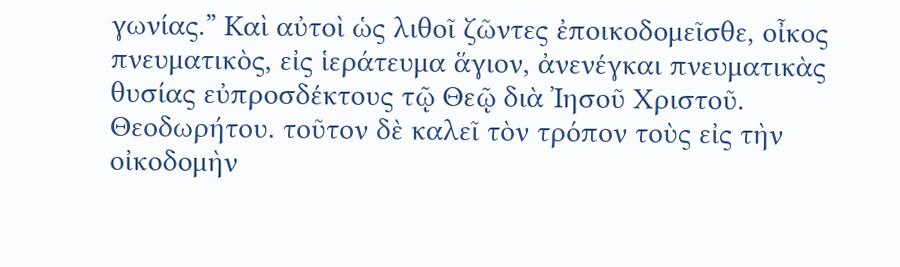γωνίας.” Καὶ αὐτοὶ ὡς λιθοῖ ζῶντες ἐποικοδομεῖσθε, οἶκος πνευματικὸς, εἰς ἱεράτευμα ἅγιον, ἀνενέγκαι πνευματικὰς θυσίας εὐπροσδέκτους τῷ Θεῷ διὰ Ἰησοῦ Χριστοῦ. Θεοδωρήτου. τοῦτον δὲ καλεῖ τὸν τρόπον τοὺς εἰς τὴν οἰκοδομὴν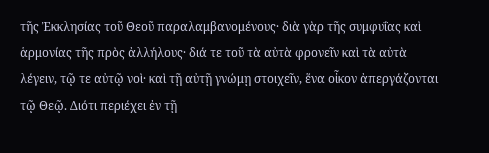τῆς Ἐκκλησίας τοῦ Θεοῦ παραλαμβανομένους· διὰ γὰρ τῆς συμφυΐας καὶ ἁρμονίας τῆς πρὸς ἀλλήλους· διά τε τοῦ τὰ αὐτὰ φρονεῖν καὶ τὰ αὐτὰ λέγειν, τῷ τε αὐτῷ νοὶ· καὶ τῇ αὐτῇ γνώμῃ στοιχεῖν, ἕνα οἶκον ἀπεργάζονται τῷ Θεῷ. Διότι περιέχει ἐν τῇ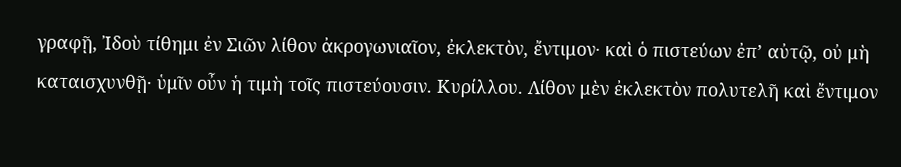γραφῇ, Ἰδοὺ τίθημι ἐν Σιῶν λίθον ἀκρογωνιαῖον, ἐκλεκτὸν, ἔντιμον· καὶ ὁ πιστεύων ἐπ’ αὐτῷ, οὐ μὴ καταισχυνθῇ· ὑμῖν οὖν ἡ τιμὴ τοῖς πιστεύουσιν. Κυρίλλου. Λίθον μὲν ἐκλεκτὸν πολυτελῆ καὶ ἔντιμον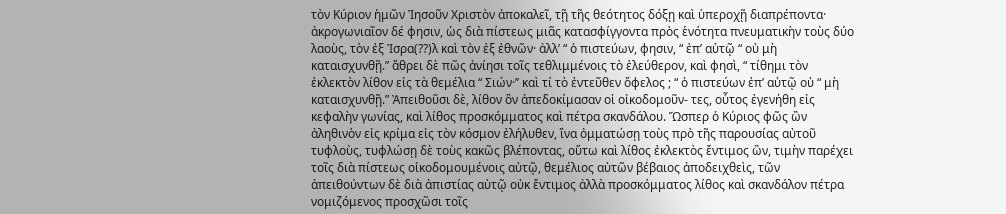τὸν Κύριον ἡμῶν Ἰησοῦν Χριστὸν ἀποκαλεῖ, τῇ τῆς θεότητος δόξῃ καὶ ὑπεροχῇ διαπρέποντα· ἀκρογωνιαῖον δέ φησιν, ὡς διὰ πίστεως μιᾶς κατασφίγγοντα πρὸς ἑνότητα πνευματικὴν τοὺς δύο λαοὺς, τὸν ἐξ Ἰσρα(??)λ καὶ τὸν ἐξ ἐθνῶν· ἀλλ’ “ ὁ πιστεύων, φησιν, “ ἐπ’ αὐτῷ “ οὐ μὴ καταισχυνθῇ.” ἄθρει δὲ πῶς ἀνίησι τοῖς τεθλιμμένοις τὸ ἐλεύθερον, καὶ φησὶ, “ τίθημι τὸν ἐκλεκτὸν λίθον εἰς τὰ θεμέλια “ Σιών·’’ καὶ τί τὸ ἐντεῦθεν ὄφελος ; “ ὁ πιστεύων ἐπ’ αὐτῷ οὐ “ μὴ καταισχυνθῇ.” Ἀπειθοῦσι δὲ, λίθον ὃν ἀπεδοκίμασαν οἱ οἰκοδομοῦν- τες, οὗτος ἐγενήθη εἰς κεφαλὴν γωνίας, καὶ λίθος προσκόμματος καὶ πέτρα σκανδάλου. Ὥσπερ ὁ Κύριος φῶς ὢν ἀληθινὸν εἰς κρίμα εἰς τὸν κόσμον ἐλήλυθεν, ἵνα ὀμματώσῃ τοὺς πρὸ τῆς παρουσίας αὐτοῦ τυφλοὺς, τυφλώσῃ δὲ τοὺς κακῶς βλέποντας, οὕτω καὶ λίθος ἐκλεκτὸς ἔντιμος ὢν, τιμὴν παρέχει τοῖς διὰ πίστεως οἰκοδομουμένοις αὐτῷ, θεμέλιος αὐτῶν βέβαιος ἀποδειχθεὶς, τῶν ἀπειθούντων δὲ διὰ ἀπιστίας αὐτῷ οὐκ ἔντιμος ἀλλὰ προσκόμματος λίθος καὶ σκανδάλον πέτρα νομιζόμενος προσχῶσι τοῖς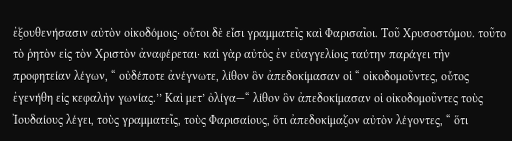ἐξουθενήσασιν αὐτὸν οἰκοδόμοις· οὗτοι δὲ εἶσι γραμματεῖς καὶ Φαρισαῖοι. Τοῦ Χρυσοστόμου. τοῦτο τὸ ῥητὸν εἰς τὸν Χριστὸν ἀναφέρεται· καὶ γὰρ αὐτὸς ἐν εὐαγγελίοις ταύτην παράγει τὴν προφητείαν λέγων, “ οὐδέποτε ἀνέγνωτε, λίθον ὃν ἀπεδοκίμασαν οἱ “ οἰκοδομοῦντες, οὗτος ἐγενήθη εἰς κεφαλὴν γωνίας.’’ Καὶ μετ’ ὀλίγα—“ λίθον ὃν ἀπεδοκίμασαν οἱ οἰκοδομοῦντες τοὺς Ἰουδαίους λέγει, τοὺς γραμματεῖς, τοὺς Φαρισαίους, ὅτι ἀπεδοκίμαζον αὐτὸν λέγοντες, “ ὅτι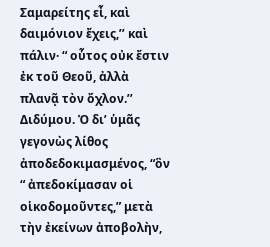Σαμαρείτης εἶ, καὶ δαιμόνιον ἔχεις,’’ καὶ πάλιν· “ οὗτος οὐκ ἔστιν ἐκ τοῦ Θεοῦ, ἀλλὰ πλανᾷ τὸν ὄχλον.’’ Διδύμου. Ὁ δι’ ὑμᾶς γεγονὼς λίθος ἀποδεδοκιμασμένος, “ὃν “ ἀπεδοκίμασαν οἱ οἱκοδομοῦντες,” μετὰ τὴν ἐκείνων ἀποβολὴν,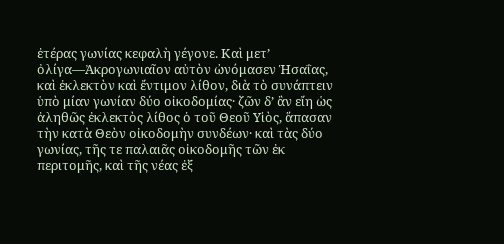ἐτέρας γωνίας κεφαλὴ γέγονε. Καὶ μετ’ ὀλίγα—Ἀκρογωνιαῖον αὐτὸν ὠνόμασεν Ἡσαΐας, καὶ ἐκλεκτὸν καὶ ἔντιμον λίθον, διὰ τὸ συνάπτειν ὑπὸ μίαν γωνίαν δύο οἰκοδομίας· ζῶν δ’ ἂν εἴη ὡς ἀληθῶς ἐκλεκτὸς λίθος ὁ τοῦ Θεοῦ Υἱὸς, ἅπασαν τὴν κατὰ Θεὸν οἰκοδομὴν συνδέων· καὶ τὰς δύο γωνίας, τῆς τε παλαιᾶς οἰκοδομῆς τῶν ἐκ περιτομῆς, καὶ τῆς νέας ἐξ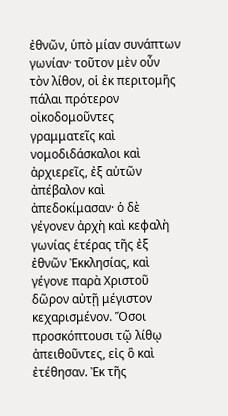ἐθνῶν, ὑπὸ μίαν συνάπτων γωνίαν· τοῦτον μὲν οὖν τὸν λίθον, οἱ ἐκ περιτομῆς πάλαι πρότερον οἰκοδομοῦντες γραμματεῖς καὶ νομοδιδάσκαλοι καὶ ἀρχιερεῖς, ἐξ αὐτῶν ἀπέβαλον καὶ ἀπεδοκίμασαν· ὁ δὲ γέγονεν ἀρχὴ καὶ κεφαλὴ γωνίας ἑτέρας τῆς ἐξ ἐθνῶν Ἐκκλησίας, καὶ γέγονε παρὰ Χριστοῦ δῶρον αὐτῇ μέγιστον κεχαρισμένον. Ὅσοι προσκόπτουσι τῷ λίθῳ ἀπειθοῦντες, εἰς ὃ καὶ ἐτέθησαν. Ἐκ τῆς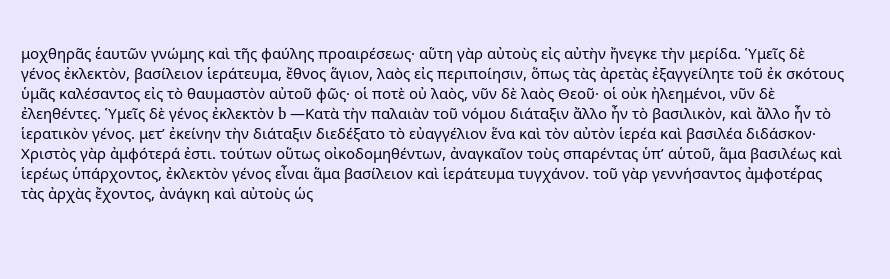μοχθηρᾶς ἑαυτῶν γνώμης καὶ τῆς φαύλης προαιρέσεως· αὕτη γὰρ αὐτοὺς εἰς αὐτὴν ἤνεγκε τὴν μερίδα. Ὑμεῖς δὲ γένος ἐκλεκτὸν, βασίλειον ἱεράτευμα, ἔθνος ἅγιον, λαὸς εἰς περιποίησιν, ὅπως τὰς ἀρετὰς ἐξαγγείλητε τοῦ ἐκ σκότους ὑμᾶς καλέσαντος εἰς τὸ θαυμαστὸν αὐτοῦ φῶς· οἱ ποτὲ οὐ λαὸς, νῦν δὲ λαὸς Θεοῦ· οἱ οὐκ ἠλεημένοι, νῦν δὲ ἐλεηθέντες. Ὑμεῖς δὲ γένος ἐκλεκτὸν b —Κατὰ τὴν παλαιὰν τοῦ νόμου διάταξιν ἄλλο ἦν τὸ βασιλικὸν, καὶ ἄλλο ἦν τὸ ἱερατικὸν γένος. μετ’ ἐκείνην τὴν διάταξιν διεδέξατο τὸ εὐαγγέλιον ἕνα καὶ τὸν αὐτὸν ἱερέα καὶ βασιλέα διδάσκον· Χριστὸς γὰρ ἀμφότερά ἐστι. τούτων οὕτως οἰκοδομηθέντων, ἀναγκαῖον τοὺς σπαρέντας ὑπ’ αὑτοῦ, ἅμα βασιλέως καὶ ἱερέως ὑπάρχοντος, ἐκλεκτὸν γένος εἶναι ἅμα βασίλειον καὶ ἱεράτευμα τυγχάνον. τοῦ γὰρ γεννήσαντος ἀμφοτέρας τὰς ἀρχὰς ἔχοντος, ἀνάγκη καὶ αὐτοὺς ὡς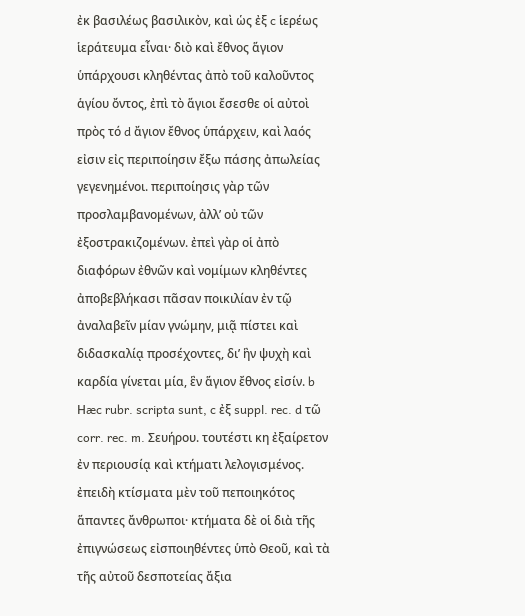ἐκ βασιλέως βασιλικὸν, καὶ ὡς ἐξ c ἱερέως ἱεράτευμα εἶναι· διὸ καὶ ἔθνος ἅγιον ὑπάρχουσι κληθέντας ἀπὸ τοῦ καλοῦντος ἁγίου ὄντος, ἐπὶ τὸ ἅγιοι ἔσεσθε οἱ αὐτοὶ πρὸς τό d ἄγιον ἔθνος ὑπάρχειν, καὶ λαός εἰσιν εἰς περιποίησιν ἔξω πάσης ἀπωλείας γεγενημένοι. περιποίησις γὰρ τῶν προσλαμβανομένων, ἀλλ’ οὐ τῶν ἐξοστρακιζομένων. ἐπεὶ γὰρ οἱ ἀπὸ διαφόρων ἐθνῶν καὶ νομίμων κληθέντες ἀποβεβλήκασι πᾶσαν ποικιλίαν ἐν τῷ ἀναλαβεῖν μίαν γνώμην, μιᾷ πίστει καὶ διδασκαλίᾳ προσέχοντες, δι’ ἣν ψυχὴ καὶ καρδία γίνεται μία, ἓν ἅγιον ἔθνος εἰσίν. b Ηæc rubr. scripta sunt, c ἐξ suppl. rec. d τῶ corr. rec. m. Σευήρου. τουτέστι κη ἐξαίρετον ἐν περιουσίᾳ καὶ κτήματι λελογισμένος. ἐπειδὴ κτίσματα μὲν τοῦ πεποιηκότος ἅπαντες ἄνθρωποι· κτήματα δὲ οἱ διὰ τῆς ἐπιγνώσεως εἰσποιηθέντες ὑπὸ Θεοῦ, καὶ τὰ τῆς αὐτοῦ δεσποτείας ἄξια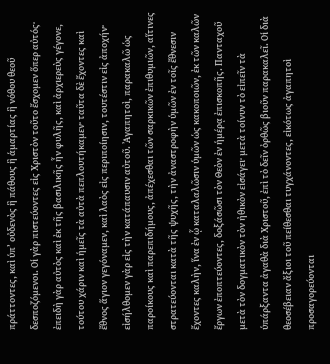πράττοντες, καὶ ὑπ’ οὐδενὸς ἣ πάθους ἣ ἁμαρτίας ἣ νόθου θεοῦ δεσποζόμενοι. Οἱ γὰρ πιστεύοντες εἰς Χριστὸν τοῦτο ἔσχομεν ὅπερ αὐτός· ἐπειδὴ γὰρ αὐτὸς καὶ ἐκ τῆς βασιλικῆς ἦν φυλῆς, καὶ ἀρχιερεὺς γέγονε, τούτου χάριν καὶ ἡμεῖς τὰ αὐτὰ πεπλουτήκαμεν· ταῦτα δὲ ἔχοντες καὶ ἔθνος ἅγιον γεγόναμεν, καὶ λαὸς εἰς περιποίησιν, τουτέστιν εἰς ἀποχήν· εἰσήλθομεν γὰρ εἰς τὴν κατάπαυσιν αὐτοῦ. Ἀγαπητοὶ, παρακαλῶ ὡς παροίκους καὶ παρεπιδήμους, ἀπέχεσθαι τῶν σαρκικῶν ἐπιθυμιῶν, αἵτινες στρατεύονται κατὰ τῆς ψυχῆς, τὴν ἀναστροφὴν ὑμῶν ἐν τοῖς ἔθνεσιν ἔχοντες καλὴν, ἵνα ἐν ᾧ καταλαλῶσιν ὑμῶν ὡς κακοποιῶν, ἐκ τῶν καλῶν ἔργων ἐποπτεύοντες, δοξάσῶσι τὸν Θεὸν ἐν ἡμέρᾳ ἐπισκοπῆς. Πανταχοῦ μετὰ τὸν δογματικὸν τὸν ἠθικὸν εἰσάγει· μετὰ τοίνυν τὸ εἰπεῖν τὰ ὑπάρξαντα ἀγαθὰ διὰ Χριστοῦ, ἐπὶ τὸ δεῖν ὀρθῶς βιοῦν παρακαλεῖ. Οἱ διὰ θεοσέβειαν ἄξιοι τοῦ πείθεσθαι τυγχάνοντες, εἰκότως ἀγαπητοὶ προσαγορεύονται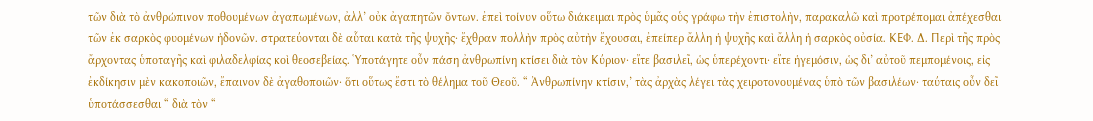τῶν διὰ τὸ ἀνθρώπινον ποθουμένων ἀγαπωμένων, ἀλλ’ οὐκ ἀγαπητῶν ὄντων. ἐπεὶ τοίνυν οὕτω διάκειμαι πρὸς ὑμᾶς οὑς γράφω τὴν ἐπιστολὴν, παρακαλῶ καὶ προτρέπομαι ἀπέχεσθαι τῶν ἐκ σαρκὸς φυομένων ἡδονῶν. στρατεύονται δὲ αὗται κατὰ τῆς ψυχῆς· ἔχθραν πολλὴν πρὸς αὐτὴν ἔχουσαι, ἐπείπερ ἄλλη ἡ ψυχῆς καὶ ἄλλη ἡ σαρκὸς οὐσία. ΚΕΦ. Δ. Περὶ τῆς πρὸς ἄρχοντας ὑποταγῆς καὶ φιλαδελφίας κοὶ θεοσεβείας. Ὑποτάγητε οὖν πάση ἀνθρωπίνη κτίσει διὰ τὸν Κύριον· εἴτε βασιλεῖ, ὡς ὑπερέχοντι· εἴτε ἡγεμόσιν, ὡς δι’ αὐτοῦ πεμπομένοις, εἰς ἐκδίκησιν μὲν κακοποιῶν, ἔπαινον δὲ ἀγαθοποιῶν· ὅτι οὕτως ἔστι τὸ θέλημα τοῦ Θεοῦ. “ Ἀνθρωπίνην κτίσιν,’ τὰς ἀρχὰς λέγει τὰς χειροτονουμένας ὑπὸ τῶν βασιλέων· ταύταις οὖν δεῖ ὑποτάσσεσθαι “ διὰ τὸν “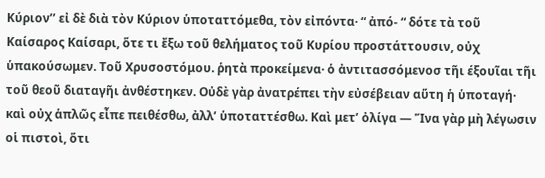Κύριον’’ εἰ δὲ διὰ τὸν Κύριον ὑποταττόμεθα, τὸν εἰπόντα· “ ἀπό- “ δότε τὰ τοῦ Καίσαρος Καίσαρι, ὅτε τι ἔξω τοῦ θελήματος τοῦ Κυρίου προστάττουσιν, οὐχ ὑπακούσωμεν. Τοῦ Χρυσοστόμου. ῥητὰ προκείμενα· ὁ ἀντιτασσόμενοσ τῆι έξουῖαι τῆι τοῦ θεοῦ διαταγῆι ἀνθέστηκεν. Οὐδὲ γὰρ ἀνατρέπει τὴν εὐσέβειαν αὕτη ἡ ὑποταγή· καὶ οὐχ ἁπλῶς εἶπε πειθέσθω, ἀλλ’ ὑποταττέσθω. Καὶ μετ’ ὀλίγα — Ἵνα γὰρ μὴ λέγωσιν οἱ πιστοὶ, ὅτι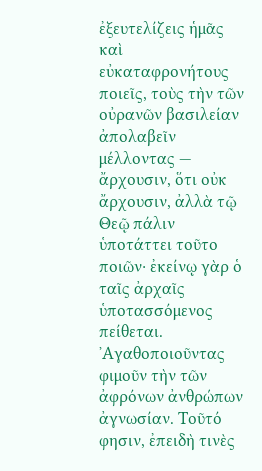ἐξευτελίζεις ἡμᾶς καὶ εὐκαταφρονήτους ποιεῖς, τοὺς τὴν τῶν οὐρανῶν βασιλείαν ἀπολαβεῖν μέλλοντας — ἄρχουσιν, ὅτι οὐκ ἄρχουσιν, ἀλλὰ τῷ Θεῷ πάλιν ὑποτάττει τοῦτο ποιῶν· ἐκείνῳ γὰρ ὁ ταῖς ἀρχαῖς ὑποτασσόμενος πείθεται. ᾿Αγαθοποιοῦντας φιμοῦν τὴν τῶν ἀφρόνων ἀνθρώπων ἀγνωσίαν. Τοῦτό φησιν, ἐπειδὴ τινὲς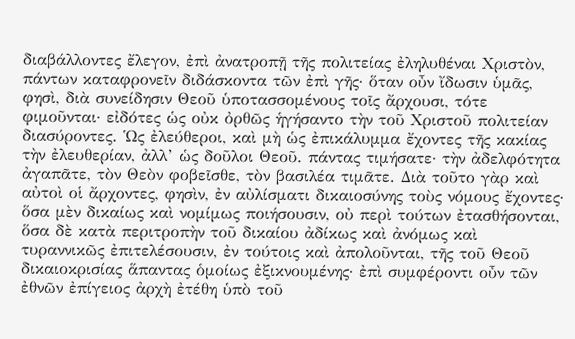διαβάλλοντες ἔλεγον, ἐπὶ ἀνατροπῇ τῆς πολιτείας ἐληλυθέναι Χριστὸν, πάντων καταφρονεῖν διδάσκοντα τῶν ἐπὶ γῆς· ὅταν οὖν ἴδωσιν ὑμᾶς, φησὶ, διὰ συνείδησιν Θεοῦ ὑποτασσομένους τοῖς ἄρχουσι, τότε φιμοῦνται· εἰδότες ὡς οὐκ ὀρθῶς ἡγήσαντο τὴν τοῦ Χριστοῦ πολιτείαν διασύροντες. Ὡς ἐλεύθεροι, καὶ μὴ ὡς ἐπικάλυμμα ἔχοντες τῆς κακίας τὴν ἐλευθερίαν, ἀλλ’ ὡς δοῦλοι Θεοῦ. πάντας τιμήσατε· τὴν ἀδελφότητα ἀγαπᾶτε, τὸν Θεὸν φοβεῖσθε, τὸν βασιλέα τιμᾶτε. Διὰ τοῦτο γὰρ καὶ αὐτοὶ οἱ ἄρχοντες, φησὶν, ἐν αὐλίσματι δικαιοσύνης τοὺς νόμους ἔχοντες· ὅσα μὲν δικαίως καὶ νομίμως ποιήσουσιν, οὐ περὶ τούτων ἐτασθήσονται, ὅσα δὲ κατὰ περιτροπὴν τοῦ δικαίου ἀδίκως καὶ ἀνόμως καὶ τυραννικῶς ἐπιτελέσουσιν, ἐν τούτοις καὶ ἀπολοῦνται, τῆς τοῦ Θεοῦ δικαιοκρισίας ἅπαντας ὁμοίως ἐξικνουμένης· ἐπὶ συμφέροντι οὖν τῶν ἐθνῶν ἐπίγειος ἀρχὴ ἐτέθη ὑπὸ τοῦ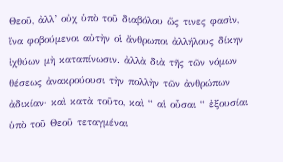Θεοῦ, ἀλλ’ οὐχ ὑπὸ τοῦ διαβόλου ὥς τινες φασὶν, ἵνα φοβούμενοι αὐτὴν οἱ ἄνθρωποι ἀλλήλους δίκην ἰχθύων μὴ καταπίνωσιν. ἀλλὰ διὰ τῆς τῶν νόμων θέσεως ἀνακρούουσι τὴν πολλὴν τῶν ἀνθρώπων ἀδικίαν· καὶ κατὰ τοῦτο, καὶ “ αἱ οὖσαι “ ἐξουσίαι ὑπὸ τοῦ Θεοῦ τεταγμέναι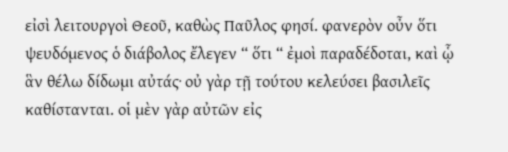εἰσὶ λειτουργοὶ Θεοῦ, καθὼς Παῦλος φησί. φανερὸν οὖν ὅτι ψευδόμενος ὁ διάβολος ἔλεγεν “ ὅτι “ ἐμοὶ παραδέδοται, καὶ ᾧ ἃν θέλω δίδωμι αὐτάς· οὐ γὰρ τῇ τούτου κελεύσει βασιλεῖς καθίστανται. οἱ μὲν γὰρ αὐτῶν εἰς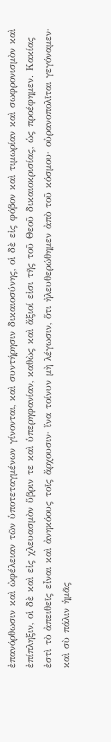ἐπανόρθωσιν καὶ ὠφέλειαν τῶν ὑποτεταγμένων γίνονται, καὶ συντήρησιν δικαιοσύνης, οἱ δὲ εἰς φόβον καὶ τιμωρίαν καὶ σωφρονισμὸν καὶ ἐπίπληξιν, οἱ δὲ καὶ εἰς χλευασμὸν ὕβριν τε καὶ ὑπερηφανίαν, καθὼς καὶ ἄξιοί εἰσι τῆς τοῦ Θεοῦ δικαιοκρισίας, ὡς προέφημεν. Κακίας ἐστὶ τὸ ἀπειθεῖς εἶναι καὶ ἀνηκόους τοῖς ἄρχουσιν· ἵνα τοίνυν μὴ λέγωσιν, ὅτι ἠλευθερώθημεν ἀπὸ τοῦ κόσμου· οὐρανοπολῖται γεγόναμεν· καὶ σὺ πάλιν ἡμᾶς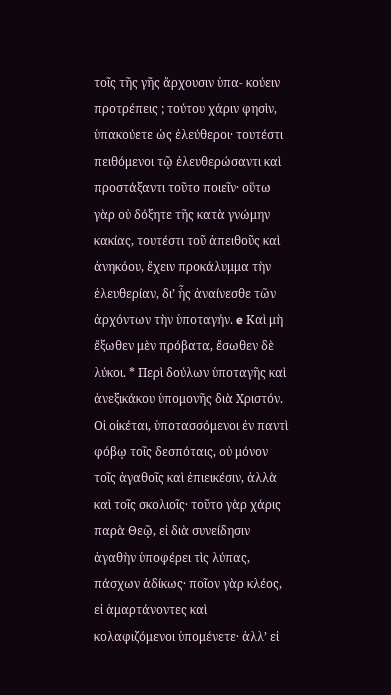τοῖς τῆς γῆς ἄρχουσιν ὑπα- κούειν προτρέπεις ; τούτου χάριν φησὶν, ὑπακούετε ὡς ἐλεύθεροι· τουτέστι πειθόμενοι τῷ ἐλευθερώσαντι καὶ προστάξαντι τοῦτο ποιεῖν· οὕτω γὰρ οὐ δόξητε τῆς κατὰ γνώμην κακίας, τουτέστι τοῦ ἀπειθοῦς καὶ ἀνηκόου, ἔχειν προκάλυμμα τὴν ἐλευθερίαν, δι’ ἧς ἀναίνεσθε τῶν ἀρχόντων τὴν ὑποταγήν. e Καὶ μὴ ἔξωθεν μὲν πρόβατα, ἔσωθεν δὲ λύκοι. * Περὶ δούλων ὑποταγῆς καὶ ἀνεξικάκου ὑπομονῆς διὰ Χριστόν. Οἱ οἰκέται, ὑποτασσόμενοι ἐν παντὶ φόβῳ τοῖς δεσπόταις, οὐ μόνον τοῖς ἀγαθοῖς καὶ ἐπιεικέσιν, ἀλλὰ καὶ τοῖς σκολιοῖς· τοῦτο γὰρ χάρις παρὰ Θεῷ, εἰ διὰ συνείδησιν ἀγαθὴν ὑποφέρει τὶς λύπας, πάσχων ἀδίκως· ποῖον γὰρ κλέος, εἰ ἁμαρτάνοντες καὶ κολαφιζόμενοι ὑπομένετε· ἀλλ’ εἰ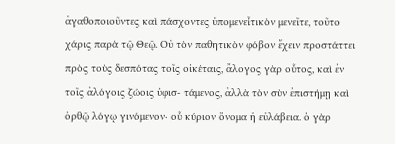ἀγαθοποιοῦντες καὶ πάσχοντες ὑπομενεἶτικὸν μενεῖτε, τοῦτο χάρις παρὰ τῷ Θεῷ. Οὐ τὸν παθητικὸν φόβον ἔχειν προστάττει πρὸς τοὺς δεσπότας τοῖς οἰκέταις, ἄλογος γὰρ οὗτος, καὶ ἐν τοῖς ἀλόγοις ζώοις ὑφισ- τάμενος, ἀλλὰ τὸν σὺν ἐπιστήμῃ καὶ ὀρθῷ λόγῳ γινόμενον· οὗ κύριον ὄνομα ἡ εὐλάβεια. ὁ γὰρ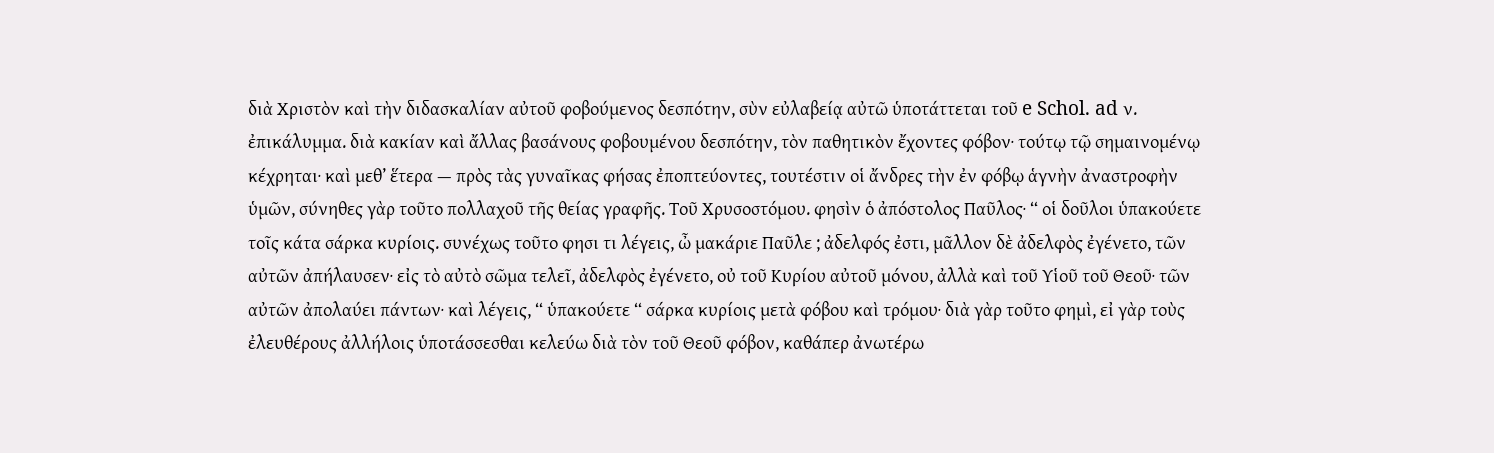διὰ Χριστὸν καὶ τὴν διδασκαλίαν αὐτοῦ φοβούμενος δεσπότην, σὺν εὐλαβείᾳ αὐτῶ ὑποτάττεται τοῦ e Schol. ad ν. ἐπικάλυμμα. διὰ κακίαν καὶ ἄλλας βασάνους φοβουμένου δεσπότην, τὸν παθητικὸν ἔχοντες φόβον· τούτῳ τῷ σημαινομένῳ κέχρηται· καὶ μεθ’ ἕτερα — πρὸς τὰς γυναῖκας φήσας ἐποπτεύοντες, τουτέστιν οἱ ἄνδρες τὴν ἐν φόβῳ ἁγνὴν ἀναστροφὴν ὑμῶν, σύνηθες γὰρ τοῦτο πολλαχοῦ τῆς θείας γραφῆς. Τοῦ Χρυσοστόμου. φησὶν ὁ ἀπόστολος Παῦλος· “ οἱ δοῦλοι ὑπακούετε τοῖς κάτα σάρκα κυρίοις. συνέχως τοῦτο φησι τι λέγεις, ὦ μακάριε Παῦλε ; ἀδελφός ἐστι, μᾶλλον δὲ ἀδελφὸς ἐγένετο, τῶν αὐτῶν ἀπήλαυσεν· εἰς τὸ αὐτὸ σῶμα τελεῖ, ἀδελφὸς ἐγένετο, οὐ τοῦ Κυρίου αὐτοῦ μόνου, ἀλλὰ καὶ τοῦ Υἱοῦ τοῦ Θεοῦ· τῶν αὐτῶν ἀπολαύει πάντων· καὶ λέγεις, “ ὑπακούετε “ σάρκα κυρίοις μετὰ φόβου καὶ τρόμου· διὰ γὰρ τοῦτο φημὶ, εἰ γὰρ τοὺς ἐλευθέρους ἀλλήλοις ὑποτάσσεσθαι κελεύω διὰ τὸν τοῦ Θεοῦ φόβον, καθάπερ ἀνωτέρω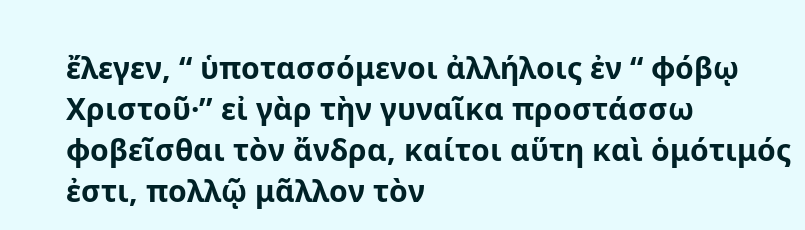ἔλεγεν, “ ὑποτασσόμενοι ἀλλήλοις ἐν “ φόβῳ Χριστοῦ·’’ εἰ γὰρ τὴν γυναῖκα προστάσσω φοβεῖσθαι τὸν ἄνδρα, καίτοι αὕτη καὶ ὁμότιμός ἐστι, πολλῷ μᾶλλον τὸν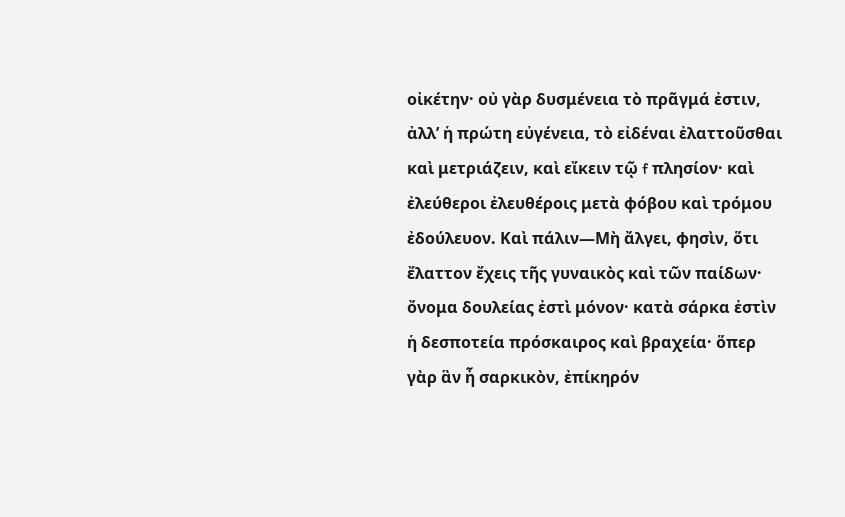οἰκέτην· οὐ γὰρ δυσμένεια τὸ πρᾶγμά ἐστιν, ἀλλ’ ἡ πρώτη εὐγένεια, τὸ εἰδέναι ἐλαττοῦσθαι καὶ μετριάζειν, καὶ εἴκειν τῷ f πλησίον· καὶ ἐλεύθεροι ἐλευθέροις μετὰ φόβου καὶ τρόμου ἐδούλευον. Καὶ πάλιν—Μὴ ἄλγει, φησὶν, ὅτι ἔλαττον ἔχεις τῆς γυναικὸς καὶ τῶν παίδων· ὄνομα δουλείας ἐστὶ μόνον· κατὰ σάρκα ἐστὶν ἡ δεσποτεία πρόσκαιρος καὶ βραχεία· ὅπερ γὰρ ἃν ἦ σαρκικὸν, ἐπίκηρόν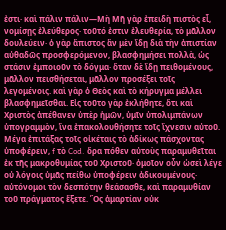ἐστι· καὶ πάλιν πάλιν—Μὴ Μῆ γὰρ ἐπειδὴ πιστὸς εἶ, νομίσῃς ἐλεύθερος· τοῦτό ἐστιν ἐλευθερία, τὸ μᾶλλον δουλεύειν· ὁ γὰρ ἄπιστος ἃν μὲν ἴδῃ διὰ τὴν ἀπιστίαν αὐθαδῶς προσφερόμενον, βλασφημήσει πολλὰ, ὡς στάσιν ἐμποιοῦν τὸ δόγμα· ὅταν δὲ ἴδῃ πειθομένους, μᾶλλον πεισθήσεται, μᾶλλον προσέξει τοῖς λεγομένοις. καὶ γὰρ ὁ Θεὸς καὶ τὸ κήρυγμα μέλλει βλασφημεῖσθαι. Εἰς τοῦτο γὰρ ἐκλήθητε, ὅτι καὶ Χριστὸς ἀπέθανεν ὑπὲρ ἡμῶν, ὑμῖν ὑπολιμπάνων ὑπογραμμὸν, ἵνα ἐπακολουθήσητε τοῖς ἴχνεσιν αὐτοῦ. Μέγα ἐπιτάξας τοῖς οἰκέταις τὸ ἀδίκως πάσχοντας ὑποφέρειν, f τὸ Cod. ὅρα πόθεν αὐτοὺς παραμυθεῖται ἐκ τῆς μακροθυμίας τοῦ Χριστοῦ· ὁμοῖον οὖν ὡσεὶ λέγε οὐ λόγοις ὑμᾶς πείθω ὑποφέρειν ἀδικουμένους· αὐτόνομοι τὸν δεσπότην θεάσασθε, καὶ παραμυθίαν τοῦ πράγματος ἕξετε. Ὃς ἁμαρτίαν οὐκ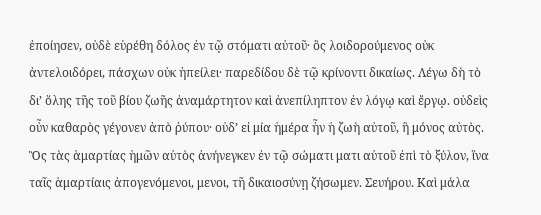ἐποίησεν, οὐδὲ εὑρέθη δόλος ἐν τῷ στόματι αὐτοῦ· ὃς λοιδορούμενος οὐκ ἀντελοιδόρει, πάσχων οὐκ ἠπείλει· παρεδίδου δὲ τῷ κρίνοντι δικαίως. Λέγω δὴ τὸ δι’ ὅλης τῆς τοῦ βίου ζωῆς ἀναμάρτητον καὶ ἀνεπίληπτον ἐν λόγῳ καὶ ἔργῳ. οὐδεὶς οὖν καθαρὸς γέγονεν ἀπὸ ῥύπου· οὐδ’ εἰ μία ἡμέρα ἦν ἡ ζωὴ αὐτοῦ, ἣ μόνος αὐτὸς. Ὃς τὰς ἁμαρτίας ἡμῶν αὐτὸς ἀνήνεγκεν ἐν τῷ σώματι ματι αὐτοῦ ἐπὶ τὸ ξύλον, ἵνα ταῖς ἁμαρτίαις ἀπογενόμενοι, μενοι, τῆ δικαιοσύνῃ ζήσωμεν. Σευήρου. Καὶ μάλα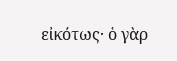εἰκότως· ὁ γὰρ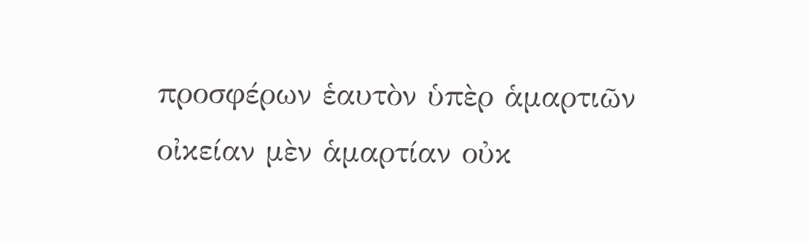προσφέρων ἑαυτὸν ὑπὲρ ἁμαρτιῶν οἰκείαν μὲν ἁμαρτίαν οὐκ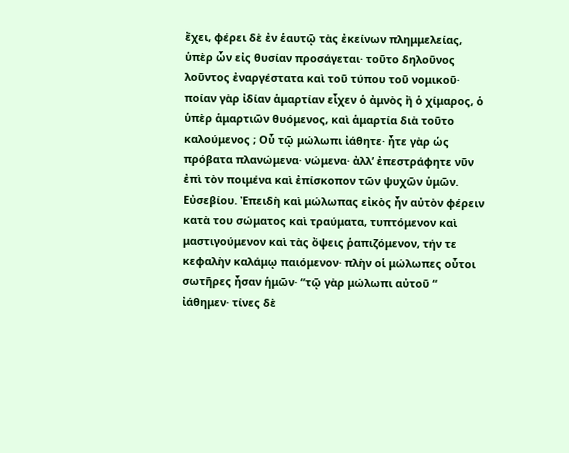ἔχει, φέρει δὲ ἐν ἑαυτῷ τὰς ἐκείνων πλημμελείας, ὑπὲρ ὧν εἰς θυσίαν προσάγεται· τοῦτο δηλοῦνος λοῦντος ἐναργέστατα καὶ τοῦ τύπου τοῦ νομικοῦ· ποίαν γὰρ ἰδίαν ἁμαρτίαν εἶχεν ὁ ἀμνὸς ἢ ὁ χίμαρος, ὁ ὑπὲρ ἁμαρτιῶν θυόμενος, καὶ ἁμαρτία διὰ τοῦτο καλούμενος ; Οὗ τῷ μώλωπι ἰάθητε· ἦτε γὰρ ὡς πρόβατα πλανώμενα· νώμενα· ἀλλ’ ἐπεστράφητε νῦν ἐπὶ τὸν ποιμένα καὶ ἐπίσκοπον τῶν ψυχῶν ὑμῶν. Εὐσεβίου. Ἐπειδὴ καὶ μώλωπας εἰκὸς ἦν αὐτὸν φέρειν κατὰ του σώματος καὶ τραύματα, τυπτόμενον καὶ μαστιγούμενον καὶ τὰς ὄψεις ῥαπιζόμενον, τήν τε κεφαλὴν καλάμῳ παιόμενον· πλὴν οἱ μώλωπες οὗτοι σωτῆρες ἦσαν ἡμῶν· “τῷ γὰρ μώλωπι αὐτοῦ “ ἰάθημεν· τίνες δὲ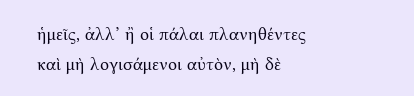ἡμεῖς, ἀλλ’ ἢ οἱ πάλαι πλανηθέντες καὶ μὴ λογισάμενοι αὐτὸν, μὴ δὲ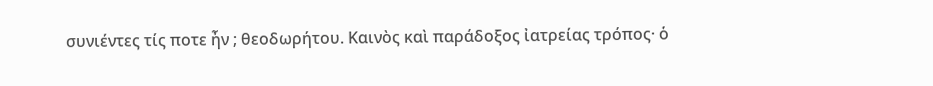συνιέντες τίς ποτε ἦν ; θεοδωρήτου. Καινὸς καὶ παράδοξος ἰατρείας τρόπος· ὁ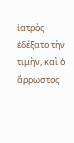ἰατρὸς ἐδέξατο τὴν τιμὴν, καὶ ὁ ἄρρωστος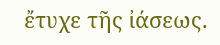ἔτυχε τῆς ἰάσεως.